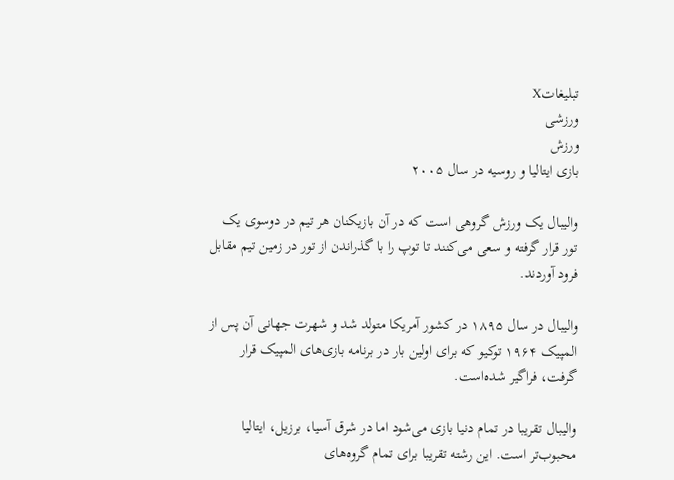تبليغاتX
ورزشی
ورزش
بازی ایتالیا و روسیه در سال ۲۰۰۵

والیبال یک ورزش گروهی است که در آن بازیکنان هر تیم در دوسوی یک تور قرار گرفته و سعی می‌کنند تا توپ را با گذراندن از تور در زمین تیم مقابل فرود آوردند.

والیبال در سال ۱۸۹۵ در کشور آمریکا متولد شد و شهرت جهانی آن پس از المپیک ۱۹۶۴ توکیو که برای اولین بار در برنامه بازی‌های المپیک قرار گرفت، فراگیر شده‌است.

والیبال تقریبا در تمام دنیا بازی می‌شود اما در شرق آسیا، برزیل، ایتالیا محبوب‌تر است. این رشته تقریبا برای تمام گروه‌های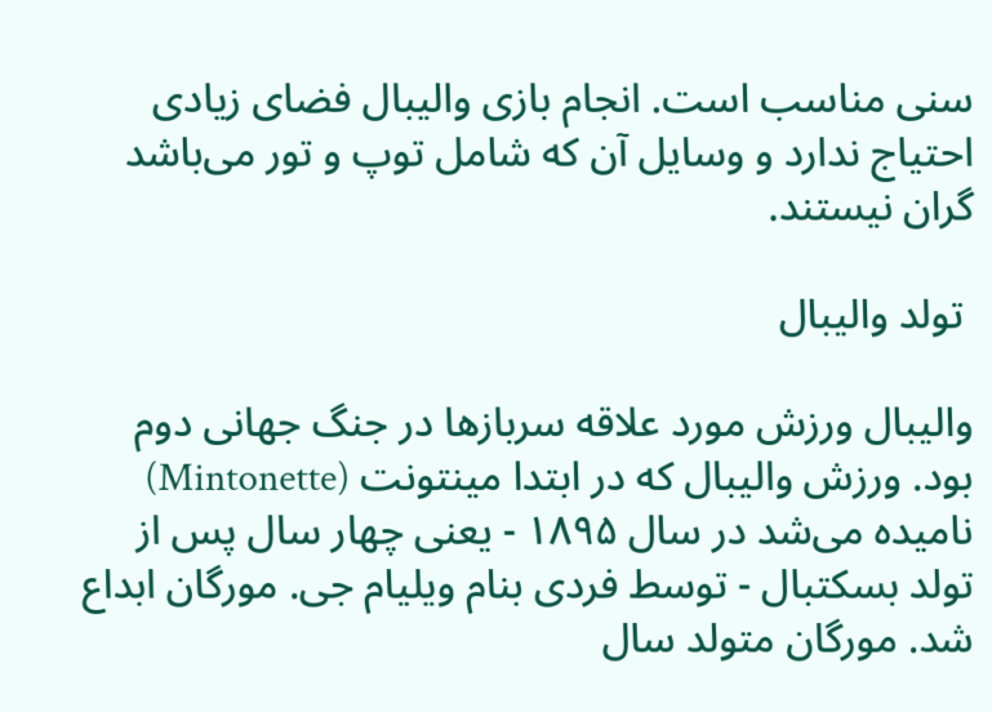سنی مناسب است. انجام بازی والیبال فضای زیادی احتیاج ندارد و وسایل آن که شامل توپ و تور می‌باشد گران نیستند.

 تولد والیبال

والیبال ورزش مورد علاقه سربازها در جنگ جهانی دوم بود. ورزش والیبال که در ابتدا مینتونت (Mintonette) نامیده می‌شد در سال ۱۸۹۵ - یعنی چهار سال پس از تولد بسکتبال - توسط فردی بنام ویلیام جی. مورگان ابداع شد. مورگان متولد سال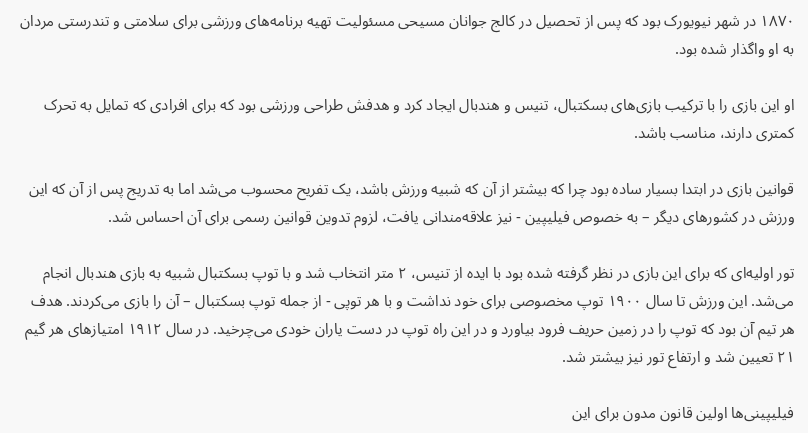۱۸۷۰ در شهر نیویورک بود که پس از تحصیل در کالج جوانان مسیحی مسئولیت تهیه برنامه‌های ورزشی برای سلامتی و تندرستی مردان به او واگذار شده بود.

او این بازی را با ترکیب بازی‌های بسکتبال، تنیس و هندبال ایجاد کرد و هدفش طراحی ورزشی بود که برای افرادی که تمایل به تحرک کمتری دارند، مناسب باشد.

قوانین بازی در ابتدا بسیار ساده بود چرا که بیشتر از آن که شبیه ورزش باشد، یک تفریح محسوب می‌شد اما به تدریج پس از آن که این ورزش در کشورهای دیگر – به خصوص فیلیپین - نیز علاقه‌مندانی یافت، لزوم تدوین قوانین رسمی برای آن احساس شد.

تور اولیه‌ای که برای این بازی در نظر گرفته شده بود با ایده از تنیس، ۲ متر انتخاب شد و با توپ بسکتبال شبیه به بازی هندبال انجام می‌شد. این ورزش تا سال ۱۹۰۰ توپ مخصوصی برای خود نداشت و با هر توپی - از جمله توپ بسکتبال – آن را بازی می‌کردند. هدف هر تیم آن بود که توپ را در زمین حریف فرود بیاورد و در این راه توپ در دست یاران خودی می‌چرخید. در سال ۱۹۱۲ امتیازهای هر گیم ۲۱ تعیین شد و ارتفاع تور نیز بیشتر شد.

فیلیپینی‌ها اولین قانون مدون برای این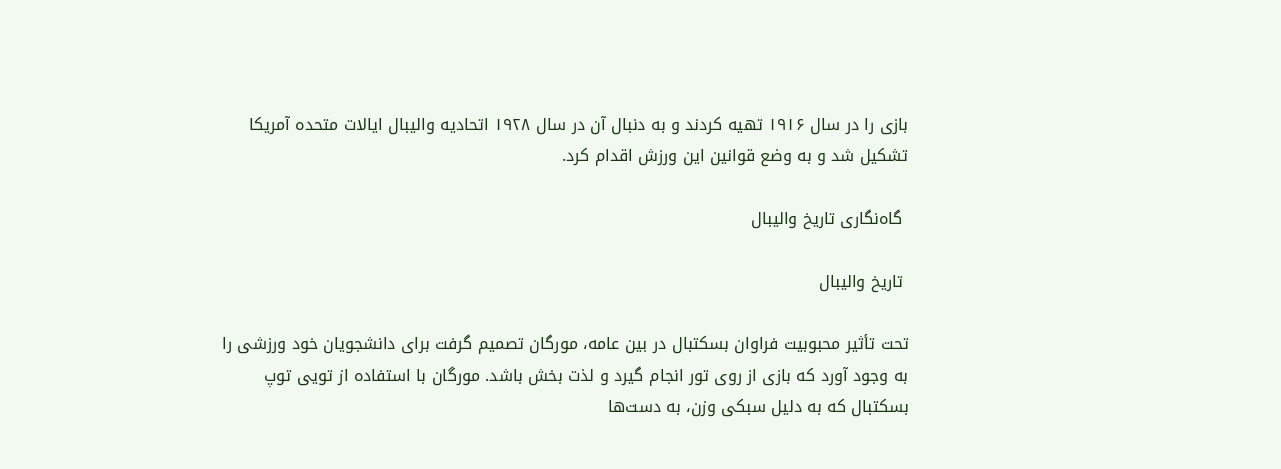بازی را در سال ۱۹۱۶ تهیه کردند و به دنبال آن در سال ۱۹۲۸ اتحادیه والیبال ایالات متحده آمریکا تشکیل شد و به وضع قوانین این ورزش اقدام کرد.

 گاه‌نگاری تاریخ والیبال

 تاریخ والیبال

تحت تأثیر محبوبیت فراوان بسکتبال در بین عامه، مورگان تصمیم گرفت برای دانشجویان خود ورزشی را به وجود آورد که بازی از روی تور انجام گیرد و لذت بخش باشد. مورگان با استفاده از تویی توپ بسکتبال که به دلیل سبکی وزن، به دست‌ها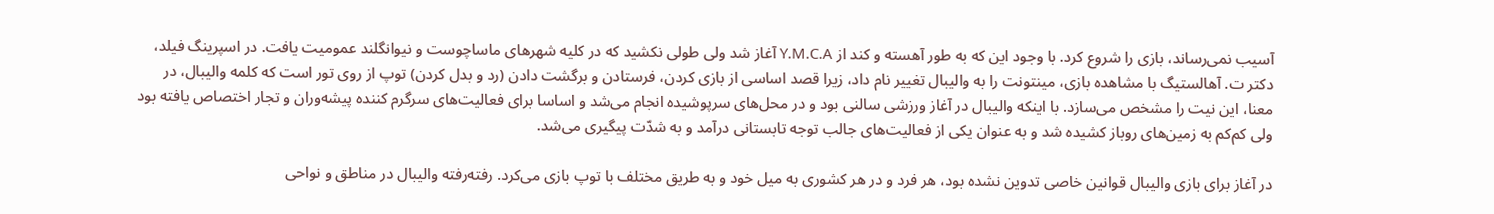آسیب نمی‌رساند، بازی را شروع کرد. با وجود این که به طور آهسته و کند از Y.M.C.A آغاز شد ولی طولی نکشید که در کلیه شهرهای ماساچوست و نیوانگلند عمومیت یافت. در اسپرینگ فیلد، دکتر ت. آهالستیگ با مشاهده بازی، مینتونت را به والیبال تغییر نام داد، زیرا قصد اساسی از بازی کردن، فرستادن و برگشت دادن (رد و بدل کردن) توپ از روی تور است که کلمه والیبال، در معنا، این نیت را مشخص می‌سازد. با اینکه والیبال در آغاز ورزشی سالنی بود و در محل‌های سرپوشیده انجام می‌شد و اساسا برای فعالیت‌های سرگرم کننده پیشه‌وران و تجار اختصاص یافته بود ولی کم‌کم به زمین‌های روباز کشیده شد و به عنوان یکی از فعالیت‌های جالب توجه تابستانی درآمد و به شدّت پیگیری می‌شد.

در آغاز برای بازی والیبال قوانین خاصی تدوین نشده بود، هر فرد و در هر کشوری به میل خود و به طریق مختلف با توپ بازی می‌کرد. رفته‌رفته والیبال در مناطق و نواحی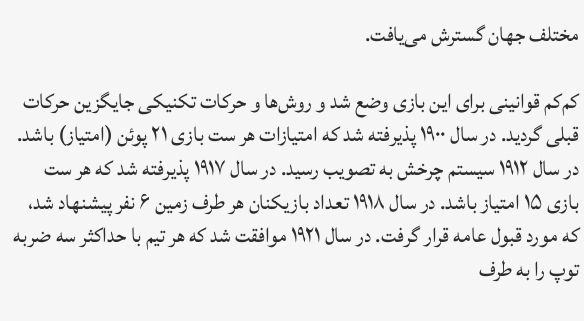مختلف جهان گسترش می‌یافت.

کم‌کم قوانینی برای این بازی وضع شد و روش‌ها و حرکات تکنیکی جایگزین حرکات قبلی گردید. در سال ۱۹۰۰ پذیرفته شد که امتیازات هر ست بازی ۲۱ پوئن (امتیاز) باشد. در سال ۱۹۱۲ سیستم چرخش به تصویب رسید. در سال ۱۹۱۷ پذیرفته شد که هر ست بازی ۱۵ امتیاز باشد. در سال ۱۹۱۸ تعداد بازیکنان هر طرف زمین ۶ نفر پیشنهاد شد، که مورد قبول عامه قرار گرفت. در سال ۱۹۲۱ موافقت شد که هر تیم با حداکثر سه ضربه توپ را به طرف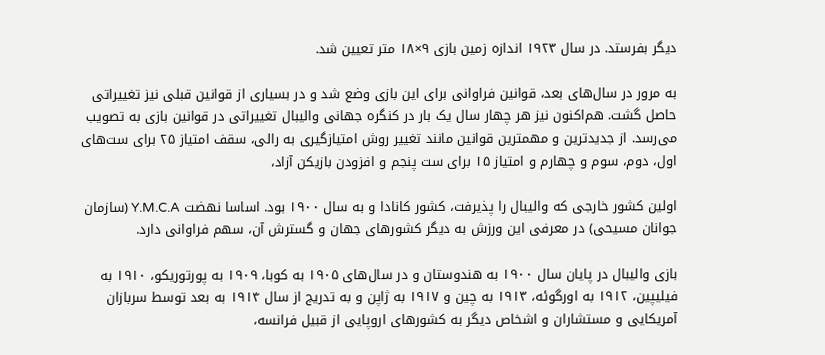دیگر بفرستد. در سال ۱۹۲۳ اندازه زمین بازی ۹×۱۸ متر تعیین شد.

به مرور در سال‌های بعد، قوانین فراوانی برای این بازی وضع شد و در بسیاری از قوانین قبلی نیز تغییراتی حاصل گشت. هم‌اکنون نیز هر چهار سال یک بار در کنگره جهانی والیبال تغییراتی در قوانین بازی به تصویب می‌رسد. از جدیدترین و مهمترین قوانین مانند تغییر روش امتیازگیری به رالی، سقف امتیاز ۲۵ برای ست‌های اول، دوم، سوم و چهارم و امتیاز ۱۵ برای ست پنجم و افزودن بازیکن آزاد،

اولین کشور خارجی که والیبال را پذیرفت، کشور کانادا و به سال ۱۹۰۰ بود. اساسا نهضت Y.M.C.A (سازمان جوانان مسیحی) در معرفی این ورزش به دیگر کشورهای جهان و گسترش آن، سهم فراوانی دارد.

بازی والیبال در پایان سال ۱۹۰۰ به هندوستان و در سال‌های ۱۹۰۵ به کوبا، ۱۹۰۹ به پورتوریکو، ۱۹۱۰ به فیلیپین، ۱۹۱۲ به اورگوئه، ۱۹۱۳ به چین و ۱۹۱۷ به ژاپن و به تدریج از سال ۱۹۱۴ به بعد توسط سربازان آمریکایی و مستشاران و اشخاص دیگر به کشورهای اروپایی از قبیل فرانسه،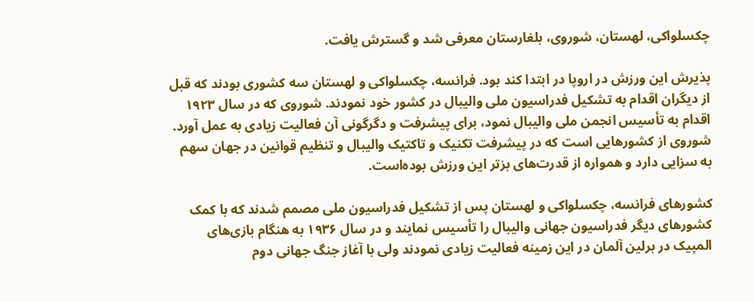چکسلواکی، لهستان، شوروی، بلغارستان معرفی شد و گسترش یافت.

پذیرش این ورزش در اروپا در ابتدا کند بود. فرانسه، چکسلواکی و لهستان سه کشوری بودند که قبل از دیگران اقدام به تشکیل فدراسیون ملی والیبال در کشور خود نمودند. شوروی که در سال ۱۹۲۳ اقدام به تأسیس انجمن ملی والیبال نمود، برای پیشرفت و دگرگونی آن فعالیت زیادی به عمل آورد. شوروی از کشورهایی است که در پیشرفت تکنیک و تاکتیک والیبال و تنظیم قوانین در جهان سهم به سزایی دارد و همواره از قدرت‌های بزتر این ورزش بوده‌است.

کشورهای فرانسه، چکسلواکی و لهستان پس از تشکیل فدراسیون ملی مصمم شدند که با کمک کشورهای دیگر فدراسیون جهانی والیبال را تأسیس نمایند و در سال ۱۹۳۶ به هنگام بازی‌های المپیک در برلین آلمان در این زمینه فعالیت زیادی نمودند ولی با آغاز جنگ جهانی دوم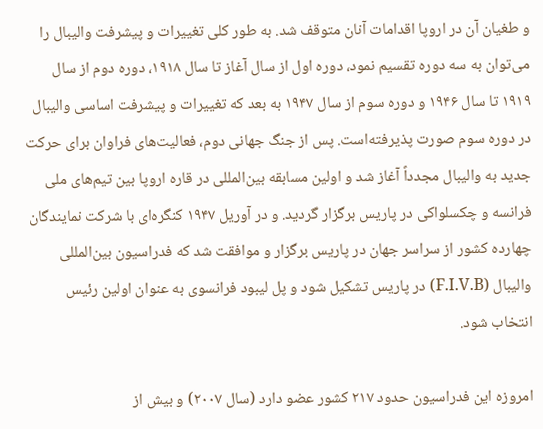و طغیان آن در اروپا اقدامات آنان متوقف شد. به طور کلی تغییرات و پیشرفت والیبال را می‌توان به سه دوره تقسیم نمود، دوره اول از سال آغاز تا سال ۱۹۱۸، دوره دوم از سال ۱۹۱۹ تا سال ۱۹۴۶ و دوره سوم از سال ۱۹۴۷ به بعد که تغییرات و پیشرفت اساسی والیبال در دوره سوم صورت پذیرفته‌است. پس از جنگ جهانی دوم، فعالیت‌های فراوان برای حرکت جدید به والیبال مجدداً آغاز شد و اولین مسابقه بین‌المللی در قاره اروپا بین تیم‌های ملی فرانسه و چکسلواکی در پاریس برگزار گردید. و در آوریل ۱۹۴۷ کنگره‌ای با شرکت نمایندگان چهارده کشور از سراسر جهان در پاریس برگزار و موافقت شد که فدراسیون بین‌المللی والیبال (F.I.V.B) در پاریس تشکیل شود و پل لیبود فرانسوی به عنوان اولین رئیس انتخاب شود.

امروزه این فدراسیون حدود ۲۱۷ کشور عضو دارد (سال ۲۰۰۷) و بیش از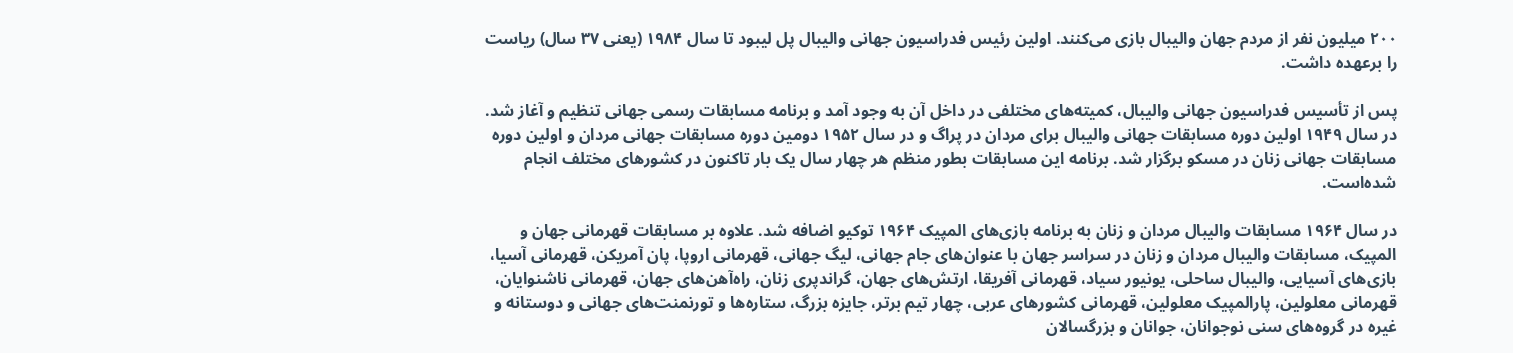۲۰۰ میلیون نفر از مردم جهان والیبال بازی می‌کنند. اولین رئیس فدراسیون جهانی والیبال پل لیبود تا سال ۱۹۸۴ (یعنی ۳۷ سال) ریاست را برعهده داشت.

پس از تأسیس فدراسیون جهانی والیبال، کمیته‌های مختلفی در داخل آن به وجود آمد و برنامه مسابقات رسمی جهانی تنظیم و آغاز شد. در سال ۱۹۴۹ اولین دوره مسابقات جهانی والیبال برای مردان در پراگ و در سال ۱۹۵۲ دومین دوره مسابقات جهانی مردان و اولین دوره مسابقات جهانی زنان در مسکو برگزار شد. برنامه این مسابقات بطور منظم هر چهار سال یک بار تاکنون در کشورهای مختلف انجام شده‌است.

در سال ۱۹۶۴ مسابقات والیبال مردان و زنان به برنامه بازی‌های المپیک ۱۹۶۴ توکیو اضافه شد. علاوه بر مسابقات قهرمانی جهان و المپیک، مسابقات والیبال مردان و زنان در سراسر جهان با عنوان‌های جام جهانی، لیگ جهانی، قهرمانی اروپا، پان آمریکن، قهرمانی آسیا، بازی‌های آسیایی، والیبال ساحلی، یونیور سیاد، قهرمانی آفریقا، ارتش‌های جهان، گراندپری زنان، راه‌آهن‌های جهان، قهرمانی ناشنوایان، قهرمانی معلولین، پارالمپیک معلولین، قهرمانی کشورهای عربی، چهار تیم برتر، جایزه بزرگ، ستاره‌ها و تورنمنت‌های جهانی و دوستانه و غیره در گروه‌های سنی نوجوانان، جوانان و بزرگسالان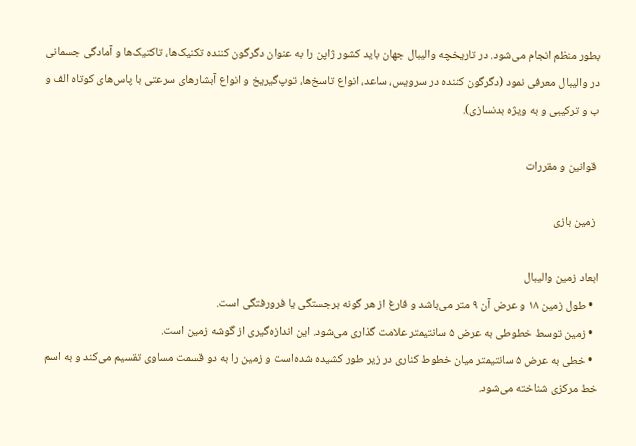بطور منظم انجام می‌شود. در تاریخچه والیبال جهان باید کشور ژاپن را به عنوان دگرگون کننده تکنیک‌ها، تاکتیک‌ها و آمادگی جسمانی در والیبال معرفی نمود (دگرگون کننده در سرویس، ساعد، انواع تاسخ‌ها، توپ‌گیریخ و انواع آبشارهای سرعتی با پاس‌های کوتاه الف و ب و ترکیبی و به ویژه بدنسازی).

 قوانین و مقررات

 زمین بازی

ابعاد زمین والیبال
  • طول زمین ۱۸ و عرض آن ۹ متر می‌باشد و فارغ از هر گونه برجستگی یا فرورفتگی است.
  • زمین توسط خطوطی به عرض ۵ سانتیمتر علامت گذاری می‌شود. این اندازه‌گیری از گوشه زمین است.
  • خطی به عرض ۵ سانتیمتر میان خطوط کناری در زیر طور کشیده شده‌است و زمین را به دو قسمت مساوی تقسیم می‌کند و به اسم خط مرکزی شناخته می‌شود.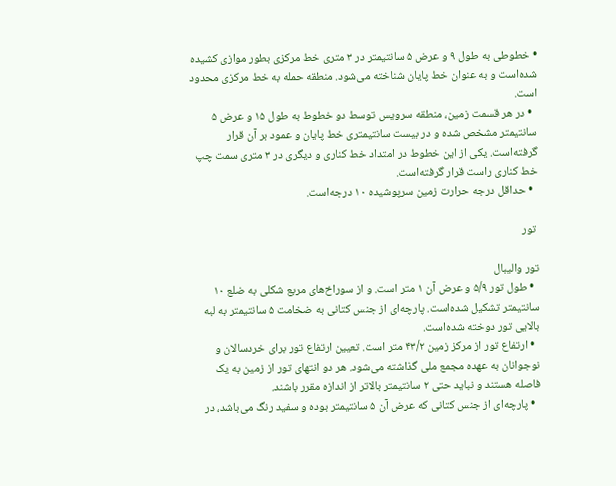• خطوطی به طول ۹ و عرض ۵ سانتیمتر در ۳ متری خط مرکزی بطور موازی کشیده شده‌است و به عنوان خط پایان شناخته می‌شود. منطقه حمله به خط مرکزی محدود است.
  • در هر قسمت زمین، منطقه سرویس توسط دو خطوط به طول ۱۵ و عرض ۵ سانتیمتر مشخص شده و در بیست سانتیمتری خط پایان و عمود بر آن قرار گرفته‌است. یکی از این خطوط در امتداد خط کناری و دیگری در ۳ متری سمت چپ خط کناری راست قرار گرفته‌است.
  • حداقل درجه حرارت زمین سرپوشیده ۱۰ درجه‌است.

 تور

تور والیبال
  • طول تور ۵/۹ و عرض آن ۱ متر است. و از سوراخ‌های مربع شکلی به ضلع ۱۰ سانتیمتر تشکیل شده‌است. پارچه‌ای از جنس کتانی به ضخامت ۵ سانتیمتر به لبه بالایی تور دوخته شده‌است.
  • ارتفاع تور از مرکز زمین ۴۳/۲ متر است. تعیین ارتفاع تور برای خردسالان و نوجوانان به عهده مجمع ملی گذاشته می‌شود. هر دو انتهای تور از زمین به یک فاصله هستند و نباید حتی ۲ سانتیمتر بالاتر از اندازه مقرر باشند.
  • پارچه‌ای از جنس کتانی که عرض آن ۵ سانتیمتر بوده و سفید رنگ می‌باشد، در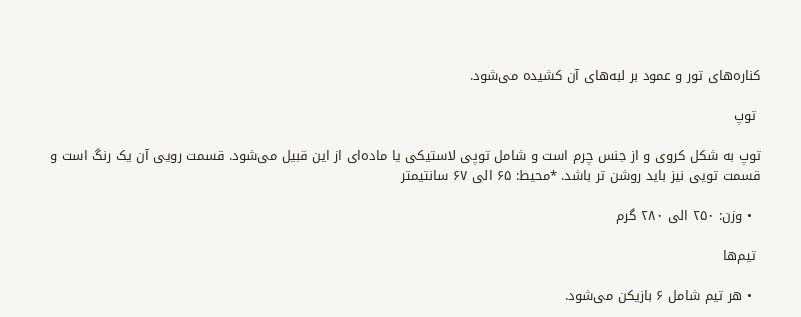کناره‌های تور و عمود بر لبه‌های آن کشیده می‌شود.

 توپ

توپ به شکل کروی و از جنس چرم است و شامل توپی لاستیکی یا ماده‌ای از این قبیل می‌شود. قسمت رویی آن یک رنگ است و قسمت تویی نیز باید روشن تر باشد. *محیط: ۶۵ الی ۶۷ سانتیمتر

  • وزن: ۲۵۰ الی ۲۸۰ گرم

 تیم‌ها

  • هر تیم شامل ۶ بازیکن می‌شود.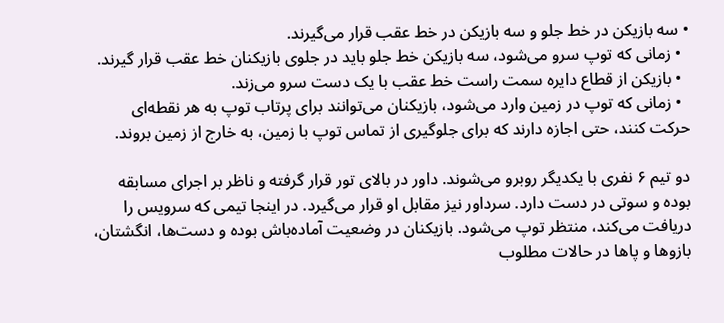• سه بازیکن در خط جلو و سه بازیکن در خط عقب قرار می‌گیرند.
  • زمانی که توپ سرو می‌شود، سه بازیکن خط جلو باید در جلوی بازیکنان خط عقب قرار گیرند.
  • بازیکن از قطاع دایره سمت راست خط عقب با یک دست سرو می‌زند.
  • زمانی که توپ در زمین وارد می‌شود، بازیکنان می‌توانند برای پرتاب توپ به هر نقطه‌ای حرکت کنند، حتی اجازه دارند که برای جلوگیری از تماس توپ با زمین، به خارج از زمین بروند.

دو تیم ۶ نفری با یکدیگر روبرو می‌شوند. داور در بالای تور قرار گرفته و ناظر بر اجرای مسابقه بوده و سوتی در دست دارد. سرداور نیز مقابل او قرار می‌گیرد. در اینجا تیمی که سرویس را دریافت می‌کند، منتظر توپ می‌شود. بازیکنان در وضعیت آماده‌باش بوده و دست‌ها، انگشتان، بازوها و پاها در حالات مطلوب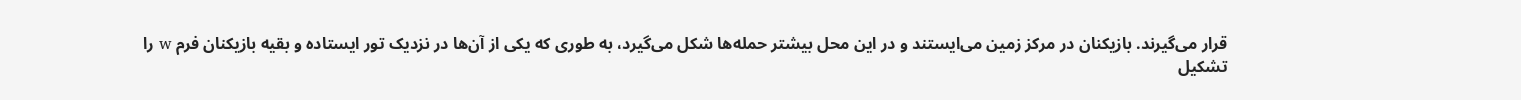قرار می‌گیرند. بازیکنان در مرکز زمین می‌ایستند و در این محل بیشتر حمله‌ها شکل می‌گیرد، به طوری که یکی از آن‌ها در نزدیک تور ایستاده و بقیه بازیکنان فرم w را تشکیل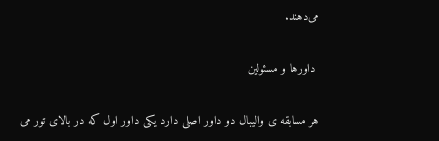می‌دهند.

 داورها و مسئولین

هر مسابقه ی والیبال دو داور اصلی دارد یکی داور اول که در بالای تور می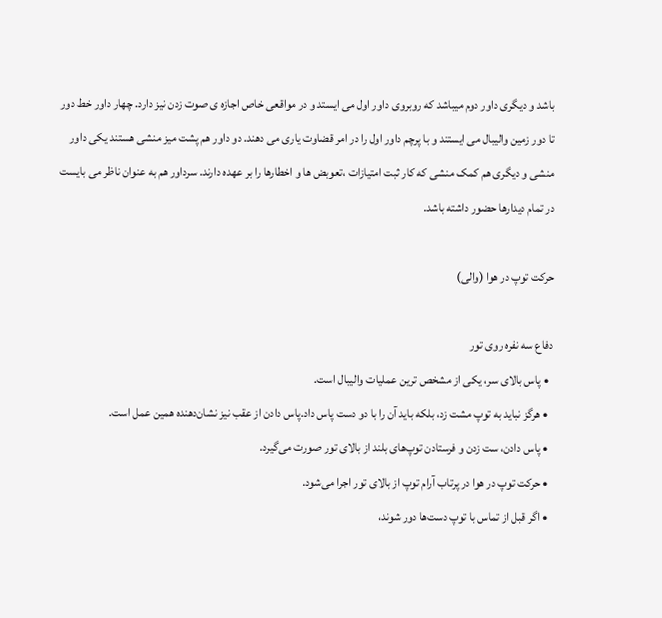باشد و دیگری داور دوم میباشد که روبروی داور اول می ایستد و در مواقعی خاص اجازه ی صوت زدن نیز دارد. چهار داور خط دور تا دور زمین والیبال می ایستند و با پرچم داور اول را در امر قضاوت یاری می دهند. دو داور هم پشت میز منشی هستند یکی داور منشی و دیگری هم کمک منشی که کار ثبت امتیازات ،تعوبض ها و اخطارها را بر عهده دارند. سرداور هم به عنوان ناظر می بایست در تمام دیدارها حضور داشته باشد.

حرکت توپ در هوا (والی)

دفاع سه نفره روی تور
  • پاس بالای سر، یکی از مشخص ترین عملیات والیبال است.
  • هرگز نباید به توپ مشت زد، بلکه باید آن را با دو دست پاس داد.پاس دادن از عقب نیز نشان‌دهنده همین عمل است.
  • پاس دادن، ست زدن و فرستادن توپ‌های بلند از بالای تور صورت می‌گیرد.
  • حرکت توپ در هوا در پرتاب آرام توپ از بالای تور اجرا می‌شود.
  • اگر قبل از تماس با توپ دست‌ها دور شوند،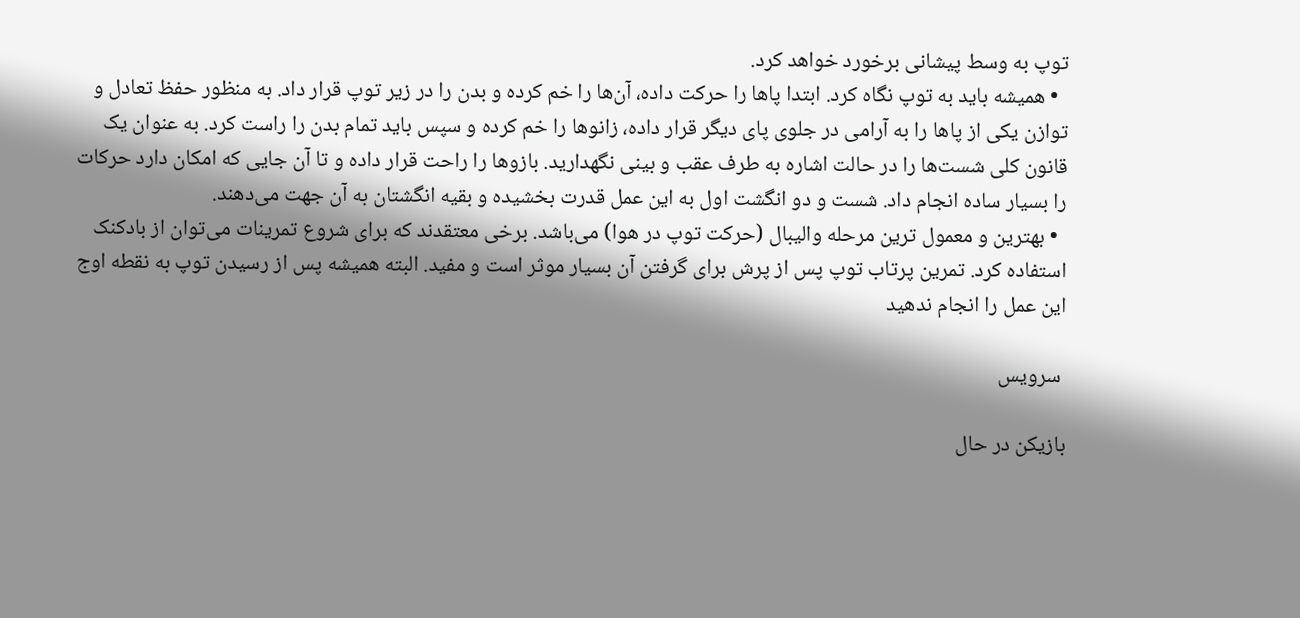توپ به وسط پیشانی برخورد خواهد کرد.
  • همیشه باید به توپ نگاه کرد. ابتدا پاها را حرکت داده، آن‌ها را خم کرده و بدن را در زیر توپ قرار داد. به منظور حفظ تعادل و توازن یکی از پاها را به آرامی در جلوی پای دیگر قرار داده، زانوها را خم کرده و سپس باید تمام بدن را راست کرد. به عنوان یک قانون کلی شست‌ها را در حالت اشاره به طرف عقب و بینی نگهدارید. بازوها را راحت قرار داده و تا آن جایی که امکان دارد حرکات را بسیار ساده انجام داد. شست و دو انگشت اول به این عمل قدرت بخشیده و بقیه انگشتان به آن جهت می‌دهند.
  • بهترین و معمول ترین مرحله والیبال (حرکت توپ در هوا) می‌باشد. برخی معتقدند که برای شروع تمرینات می‌توان از بادکنک استفاده کرد. تمرین پرتاب توپ پس از پرش برای گرفتن آن بسیار موثر است و مفید. البته همیشه پس از رسیدن توپ به نقطه اوج این عمل را انجام ندهید

 سرویس

بازیکن در حال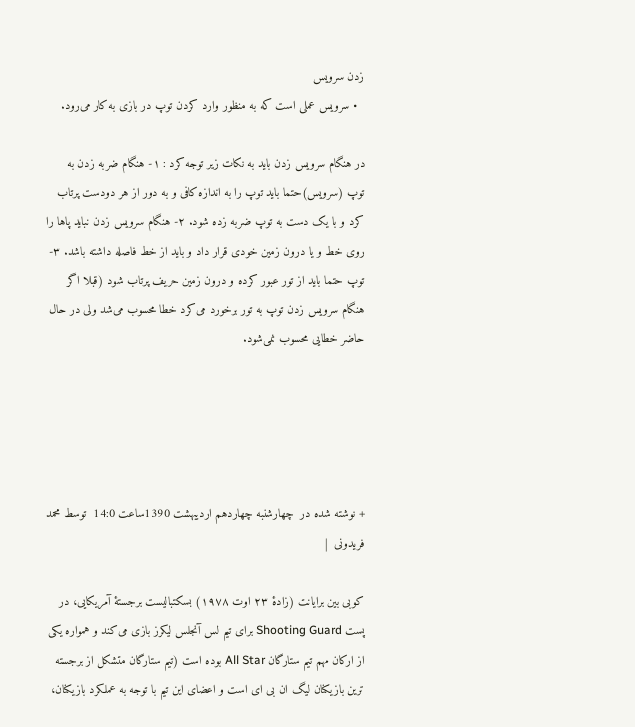زدن سرویس
  • سرویس عملی است که به منظور وارد کردن توپ در بازی به کار می‌رود.

در هنگام سرویس زدن باید به نکات زیر توجه کرد : ۱- هنگام ضربه زدن به توپ (سرویس)حتما باید توپ را به اندازه کافی و به دور از هر دودست پرتاب کرد و با یک دست به توپ ضربه زده شود. ۲- هنگام سرویس زدن نباید پاها را روی خط و یا درون زمین خودی قرار داد و باید از خط فاصله داشته باشد. ۳- توپ حتما باید از تور عبور کرده و درون زمین حریف پرتاب شود (قبلا اگر هنگام سرویس زدن توپ به تور برخورد می‌کرد خطا محسوب می‌شد ولی در حال حاضر خطایی محسوب نمی‌شود.





+ نوشته شده در  چهارشنبه چهاردهم اردیبهشت 1390ساعت 14:0  توسط محمد فریدونی  |

کوبی بین برایانت (زادهٔ ۲۳ اوت ۱۹۷۸) بسکتبالیست برجستهٔ آمریکایی، در پست Shooting Guard برای تیم لس آنجلس لیکرز بازی می‌کند و همواره یکی از ارکان مهم تیم ستارگان All Star بوده است (تیم ستارگان متشکل از برجسته ترین بازیکنان لیگ ان بی ای است و اعضای این تیم با توجه به عملکرد بازیکنان،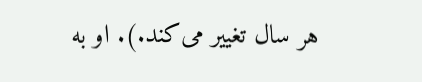هر سال تغییر می‌کند.). او به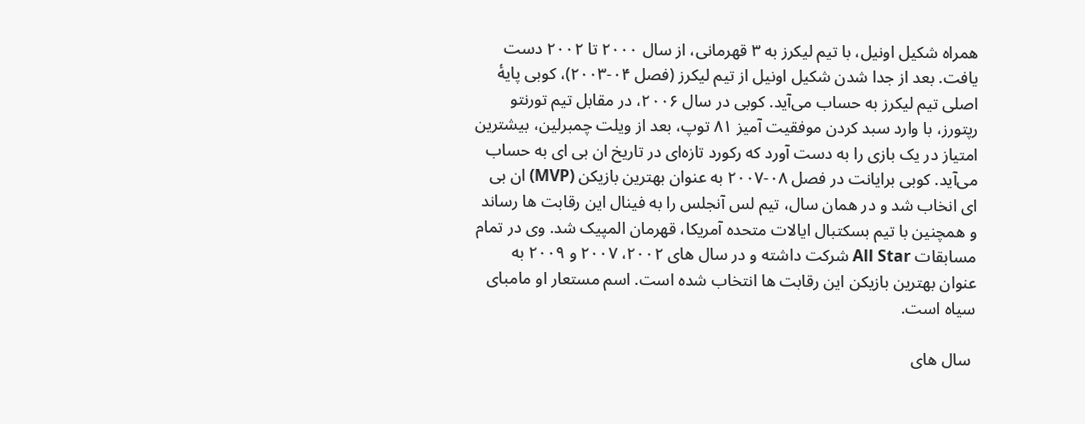همراه شکیل اونیل، با تیم لیکرز به ۳ قهرمانی، از سال ۲۰۰۰ تا ۲۰۰۲ دست یافت. بعد از جدا شدن شکیل اونیل از تیم لیکرز (فصل ۰۴-۲۰۰۳)، کوبی پایهٔ اصلی تیم لیکرز به حساب می‌آید. کوبی در سال ۲۰۰۶، در مقابل تیم تورنتو رپتورز، با وارد سبد کردن موفقیت آمیز ۸۱ توپ، بعد از ویلت چمبرلین، بیشترین امتیاز در یک بازی را به دست آورد که رکورد تازه‌ای در تاریخ ان بی ای به حساب می‌آید. کوبی برایانت در فصل ۰۸-۲۰۰۷ به عنوان بهترین بازیکن (MVP) ان بی ای انخاب شد و در همان سال، تیم لس آنجلس را به فینال این رقابت ها رساند و همچنین با تیم بسکتبال ایالات متحده آمریکا، قهرمان المپیک شد. وی در تمام مسابقات All Star شرکت داشته و در سال های ۲۰۰۲، ۲۰۰۷ و ۲۰۰۹ به عنوان بهترین بازیکن این رقابت ها انتخاب شده است. اسم مستعار او مامبای سیاه است.

 سال های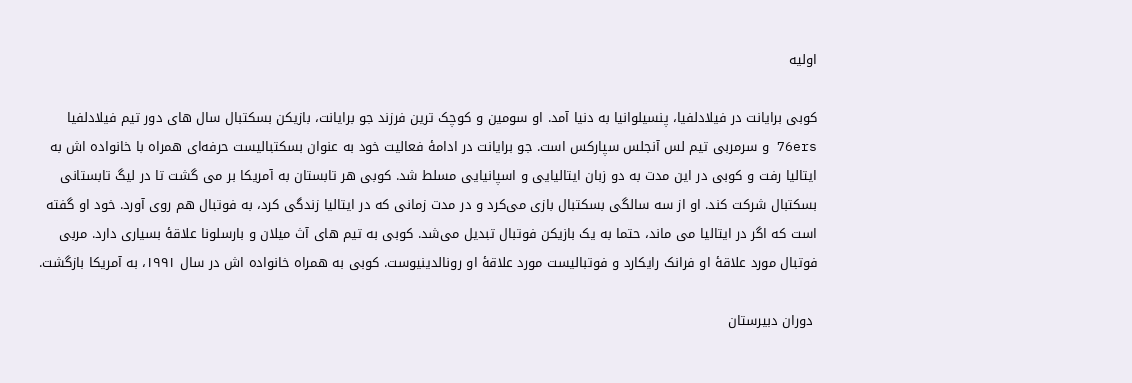اولیه

کوبی برایانت در فیلادلفیا، پنسیلوانیا به دنیا آمد. او سومین و کوچک ترین فرزند جو برایانت، بازیکن بسکتبال سال های دور تیم فیلادلفیا 76ers و سرمربی تیم لس آنجلس سپارکس است. جو برایانت در ادامهٔ فعالیت خود به عنوان بسکتبالیست حرفه‌ای همراه با خانواده اش به ایتالیا رفت و کوبی در این مدت به دو زبان ایتالیایی و اسپانیایی مسلط شد. کوبی هر تابستان به آمریکا بر می گشت تا در لیگ تابستانی بسکتبال شرکت کند. او از سه سالگی بسکتبال بازی می‌کرد و در مدت زمانی که در ایتالیا زندگی کرد، به فوتبال هم روی آورد. خود او گفته است که اگر در ایتالیا می ماند، حتما به یک بازیکن فوتبال تبدیل می‌شد. کوبی به تیم های آث میلان و بارسلونا علاقهٔ بسیاری دارد. مربی فوتبال مورد علاقهٔ او فرانک رایکارد و فوتبالیست مورد علاقهٔ او رونالدینیوست. کوبی به همراه خانواده اش در سال ۱۹۹۱، به آمریکا بازگشت.

 دوران دبیرستان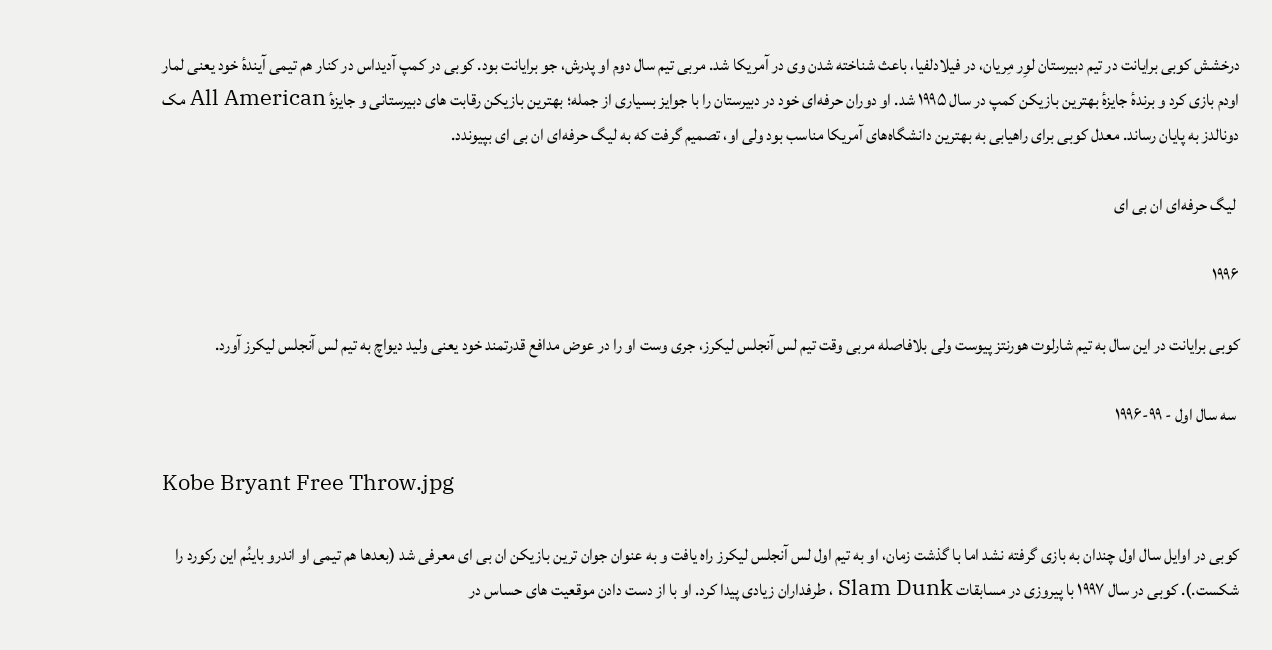درخشش کوبی برایانت در تیم دبیرستان لوِر مِریان، در فیلادلفیا، باعث شناخته شدن وی در آمریکا شد. مربی تیم سال دوم او پدرش، جو برایانت بود. کوبی در کمپ آدیداس در کنار هم تیمی آیندهٔ خود یعنی لمار اودم بازی کرد و برندهٔ جایزهٔ بهترین بازیکن کمپ در سال ۱۹۹۵ شد. او دوران حرفه‌ای خود در دبیرستان را با جوایز بسیاری از جمله؛ بهترین بازیکن رقابت های دبیرستانی و جایزهٔ All American مک دونالدز به پایان رساند. معدل کوبی برای راهیابی به بهترین دانشگاه‌های آمریکا مناسب بود ولی او، تصمیم گرفت که به لیگ حرفه‌ای ان بی ای بپیوندد.

 لیگ حرفه‌ای ان بی ای

۱۹۹۶

کوبی برایانت در این سال به تیم شارلوت هورنتز پیوست ولی بلافاصله مربی وقت تیم لس آنجلس لیکرز، جری وست او را در عوض مدافع قدرتمند خود یعنی ولید دیواچ به تیم لس آنجلس لیکرز آورد.

 سه سال اول - ۹۹-۱۹۹۶

Kobe Bryant Free Throw.jpg

کوبی در اوایل سال اول چندان به بازی گرفته نشد اما با گذشت زمان، او به تیم اول لس آنجلس لیکرز راه یافت و به عنوان جوان ترین بازیکن ان بی ای معرفی شد (بعدها هم تیمی او اندرو باینُم این رکورد را شکست.). کوبی در سال ۱۹۹۷ با پیروزی در مسابقات Slam Dunk ، طرفداران زیادی پیدا کرد. او با از دست دادن موقعیت های حساس در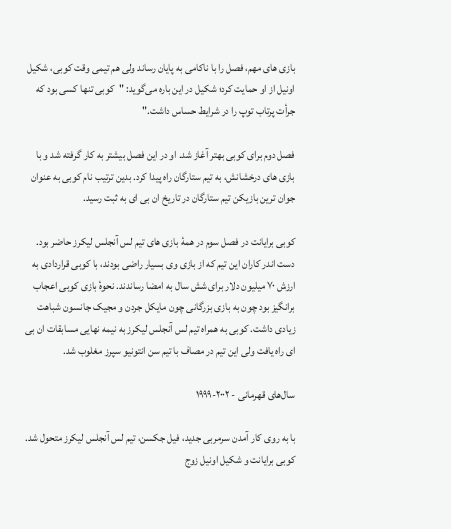بازی های مهم، فصل را با ناکامی به پایان رساند ولی هم تیمی وقت کوبی، شکیل اونیل از او حمایت کرد؛ شکیل در این باره می‌گوید: "کوبی تنها کسی بود که جرأت پرتاب توپ را در شرایط حساس داشت."

فصل دوم برای کوبی بهتر آغاز شد. او در این فصل بیشتر به کار گرفته شد و با بازی های درخشانش، به تیم ستارگان راه پیدا کرد. بدین ترتیب نام کوبی به عنوان جوان ترین بازیکن تیم ستارگان در تاریخ ان بی ای به ثبت رسید.

کوبی برایانت در فصل سوم در همهٔ بازی های تیم لس آنجلس لیکرز حاضر بود. دست اندر کاران این تیم که از بازی وی بسیار راضی بودند، با کوبی قراردادی به ارزش ۷۰ میلیون دلار برای شش سال به امضا رساندند. نحوهٔ بازی کوبی اعجاب برانگیز بود چون به بازی بزرگانی چون مایکل جردن و مجیک جانسون شباهت زیادی داشت. کوبی به همراه تیم لس آنجلس لیکرز به نیمه نهایی مسابقات ان بی ای راه یافت ولی این تیم در مصاف با تیم سن انتونیو سپرز مغلوب شد.

سال‌های قهرمانی - ۲۰۰۲-۱۹۹۹

با به روی کار آمدن سرمربی جدید، فیل جکسن، تیم لس آنجلس لیکرز متحول شد. کوبی برایانت و شکیل اونیل زوج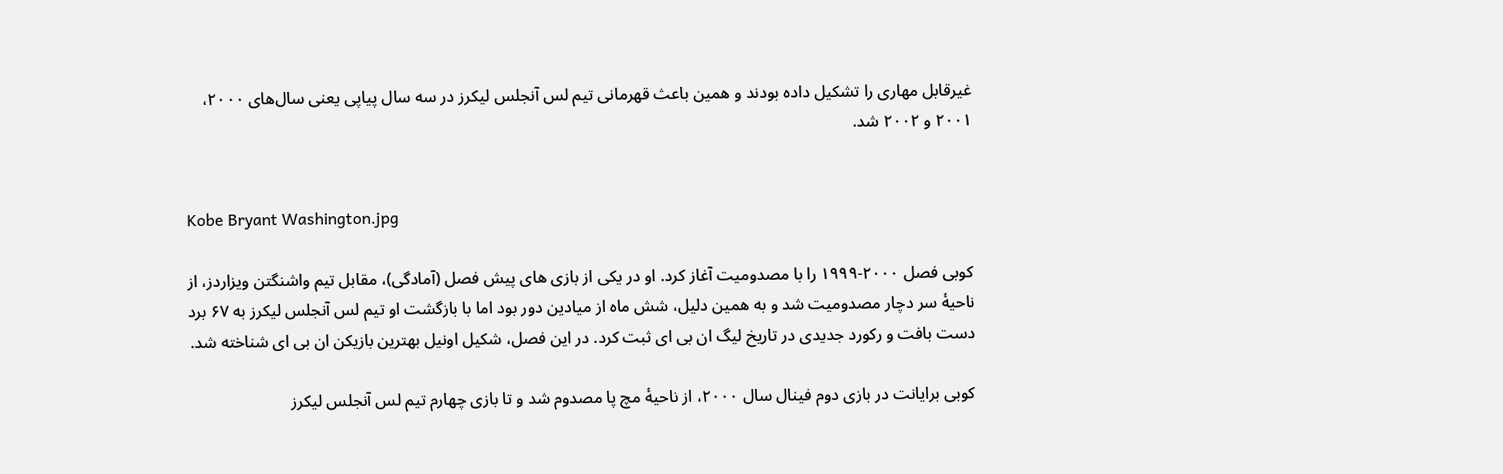غیرقابل مهاری را تشکیل داده بودند و همین باعث قهرمانی تیم لس آنجلس لیکرز در سه سال پیاپی یعنی سال‌های ۲۰۰۰، ۲۰۰۱ و ۲۰۰۲ شد.


Kobe Bryant Washington.jpg

کوبی فصل ۲۰۰۰-۱۹۹۹ را با مصدومیت آغاز کرد. او در یکی از بازی های پیش فصل (آمادگی)، مقابل تیم واشنگتن ویزاردز، از ناحیهٔ سر دچار مصدومیت شد و به همین دلیل، شش ماه از میادین دور بود اما با بازگشت او تیم لس آنجلس لیکرز به ۶۷ برد دست بافت و رکورد جدیدی در تاریخ لیگ ان بی ای ثبت کرد. در این فصل، شکیل اونیل بهترین بازیکن ان بی ای شناخته شد.

کوبی برایانت در بازی دوم فینال سال ۲۰۰۰، از ناحیهٔ مچ پا مصدوم شد و تا بازی چهارم تیم لس آنجلس لیکرز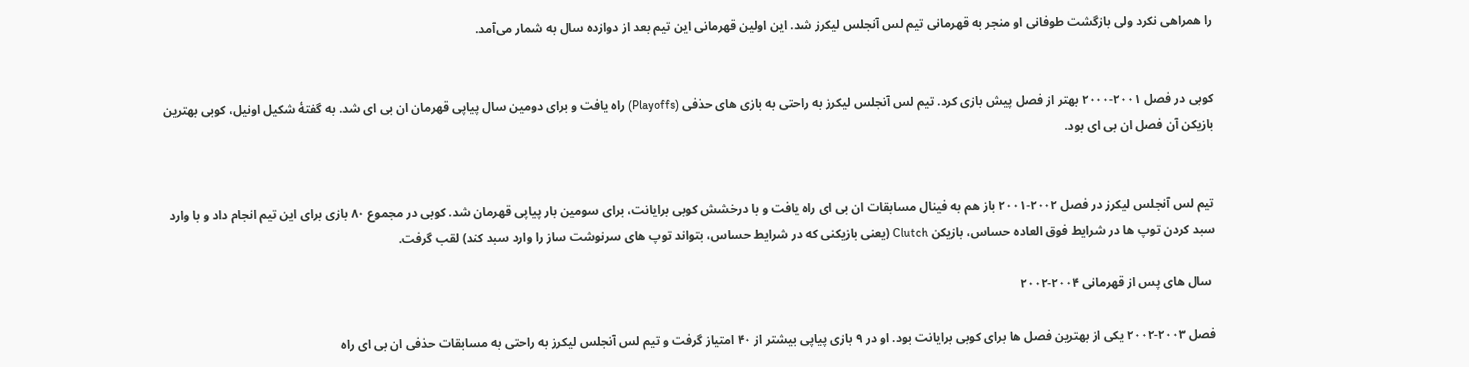را همراهی نکرد ولی بازگشت طوفانی او منجر به قهرمانی تیم لس آنجلس لیکرز شد. این اولین قهرمانی این تیم بعد از دوازده سال به شمار می‌آمد.


کوبی در فصل ۲۰۰۱-۲۰۰۰ بهتر از فصل پیش بازی کرد. تیم لس آنجلس لیکرز به راحتی به بازی های حذفی (Playoffs) راه یافت و برای دومین سال پیاپی قهرمان ان بی ای شد. به گفتهٔ شکیل اونیل، کوبی بهترین بازیکن آن فصل ان بی ای بود.


تیم لس آنجلس لیکرز در فصل ۲۰۰۲-۲۰۰۱ باز هم به فینال مسابقات ان بی ای راه یافت و با درخشش کوبی برایانت، برای سومین بار پیاپی قهرمان شد. کوبی در مجموع ۸۰ بازی برای این تیم انجام داد و با وارد سبد کردن توپ ها در شرایط فوق العاده حساس، بازیکن Clutch (یعنی بازیکنی که در شرایط حساس، بتواند توپ های سرنوشت ساز را وارد سبد کند) لقب گرفت.

 سال های پس از قهرمانی ۲۰۰۴-۲۰۰۲

فصل ۲۰۰۳-۲۰۰۲ یکی از بهترین فصل ها برای کوبی برایانت بود. او در ۹ بازی پیاپی بیشتر از ۴۰ امتیاز گرفت و تیم لس آنجلس لیکرز به راحتی به مسابقات حذفی ان بی ای راه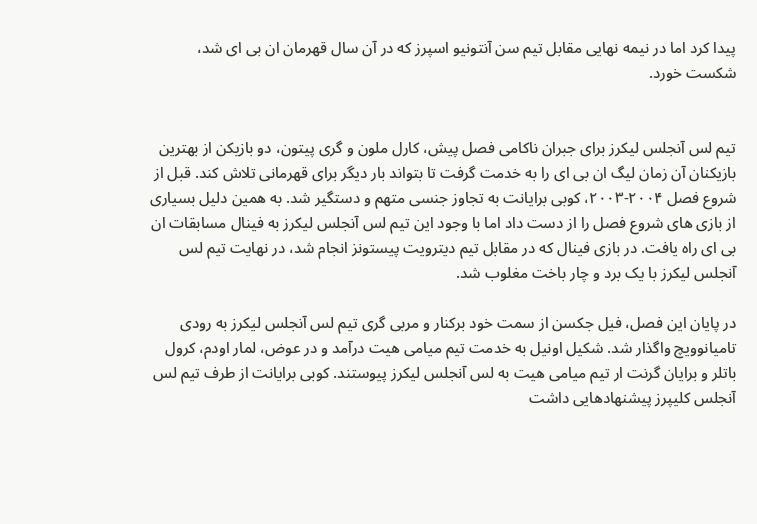پیدا کرد اما در نیمه نهایی مقابل تیم سن آنتونیو اسپرز که در آن سال قهرمان ان بی ای شد، شکست خورد.


تیم لس آنجلس لیکرز برای جبران ناکامی فصل پیش، کارل ملون و گری پیتون، دو بازیکن از بهترین بازیکنان آن زمان لیگ ان بی ای را به خدمت گرفت تا بتواند بار دیگر برای قهرمانی تلاش کند. قبل از شروع فصل ۲۰۰۴-۲۰۰۳، کوبی برایانت به تجاوز جنسی متهم و دستگیر شد. به همین دلیل بسیاری از بازی های شروع فصل را از دست داد اما با وجود این تیم لس آنجلس لیکرز به فینال مسابقات ان بی ای راه یافت. در بازی فینال که در مقابل تیم دیترویت پیستونز انجام شد، در نهایت تیم لس آنجلس لیکرز با یک برد و چار باخت مغلوب شد.

در پایان این فصل، فیل جکسن از سمت خود برکنار و مربی گری تیم لس آنجلس لیکرز به رودی تامیانوویچ واگذار شد. شکیل اونیل به خدمت تیم میامی هیت درآمد و در عوض، لمار اودم، کرول باتلر و برایان گرنت ار تیم میامی هیت به لس آنجلس لیکرز پیوستند. کوبی برایانت از طرف تیم لس آنجلس کلیپرز پیشنهادهایی داشت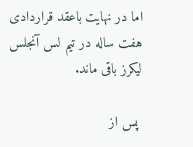اما در نهایت باعقد قراردادی هفت ساله در تیم لس آنجلس لیکرز باقی ماند.

 پس از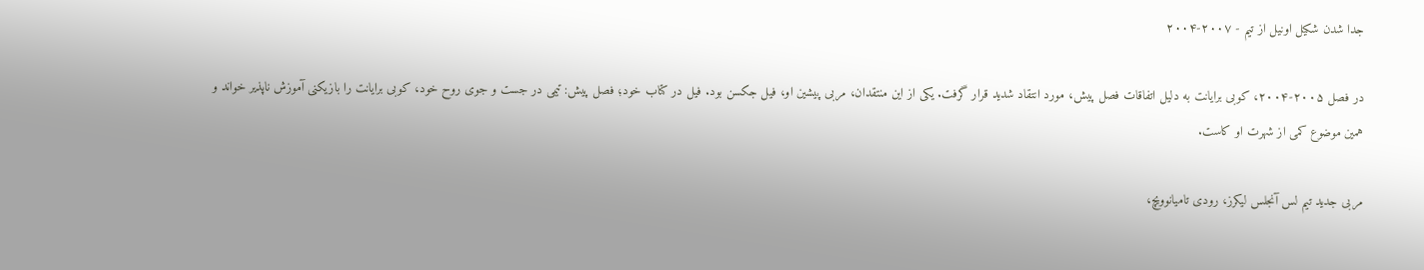جدا شدن شکیل اونیل از تیم - ۲۰۰۷-۲۰۰۴

در فصل ۲۰۰۵-۲۰۰۴، کوبی برایانت به دلیل اتفاقات فصل پیش، مورد انتقاد شدید قرار گرفت. یکی از این منتقدان، مربی پیشین او، فیل جکسن بود. فیل در کتاب خود؛ فصل پیش: تیمی در جست و جوی روح خود، کوبی برایانت را بازیکنی آموزش ناپذیر خواند و همین موضوع کمی از شهرت او کاست.

مربی جدید تیم لس آنجلس لیکرز، رودی تامیانوویچ،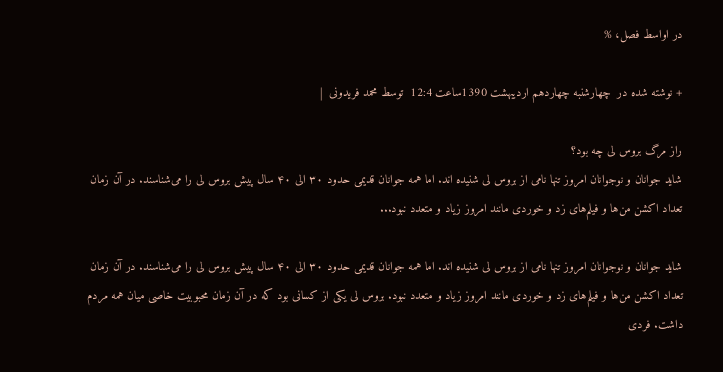در اواسط فصل، %

+ نوشته شده در  چهارشنبه چهاردهم اردیبهشت 1390ساعت 12:4  توسط محمد فریدونی  |

راز مرگ بروس لی چه بود؟
شاید جوانان و نوجوانان امروز تنها نامی‌ از بروس لی شنیده اند. اما همه جوانان قدیمی ‌حدود ۳۰ الی ۴۰ سال پیش بروس لی را می‌شناسند. در آن زمان تعداد اکشن من‌ها و فیلم‌های زد و خوردی مانند امروز زیاد و متعدد نبود...

شاید جوانان و نوجوانان امروز تنها نامی‌ از بروس لی شنیده اند. اما همه جوانان قدیمی ‌حدود ۳۰ الی ۴۰ سال پیش بروس لی را می‌شناسند. در آن زمان تعداد اکشن من‌ها و فیلم‌های زد و خوردی مانند امروز زیاد و متعدد نبود. بروس لی یکی از کسانی بود که در آن زمان محبوبیت خاصی میان همه مردم داشت. فردی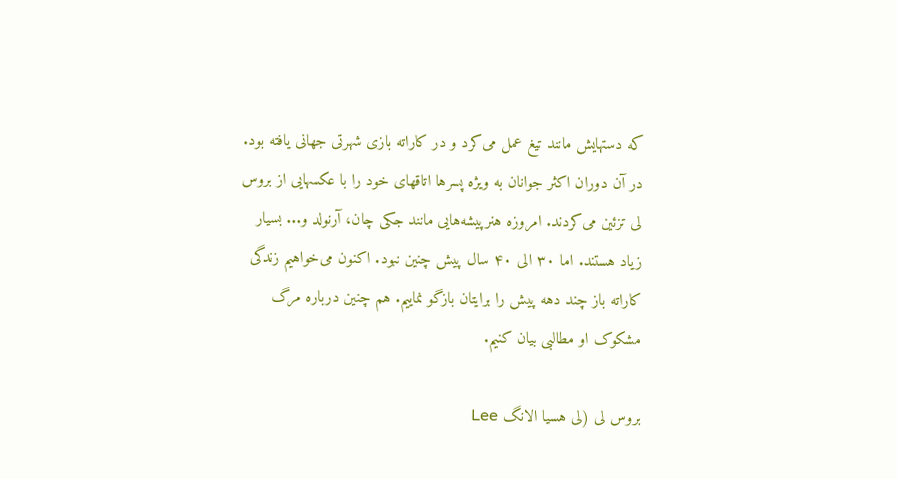که دستهایش مانند تیغ عمل می‌کرد و در کاراته بازی شهرتی جهانی یافته بود. در آن دوران اکثر جوانان به ویژه پسرها اتاقهای خود را با عکسهایی از بروس لی تزئین می‌کردند. امروزه هنرپیشه‌هایی مانند جکی چان، آرنولد و... بسیار زیاد هستند. اما ۳۰ الی ۴۰ سال پیش چنین نبود. اکنون می‌خواهیم زندگی کاراته باز چند دهه پیش را برایتان بازگو نماییم. هم چنین درباره مرگ مشکوک او مطالبی بیان کنیم.

بروس لی (لی هسیا الانگ Lee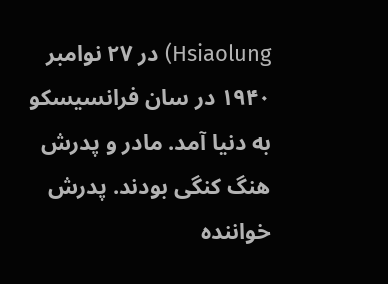Hsiaolung) در ۲۷ نوامبر ۱۹۴۰ در سان فرانسیسکو به دنیا آمد. مادر و پدرش هنگ کنگی بودند. پدرش خواننده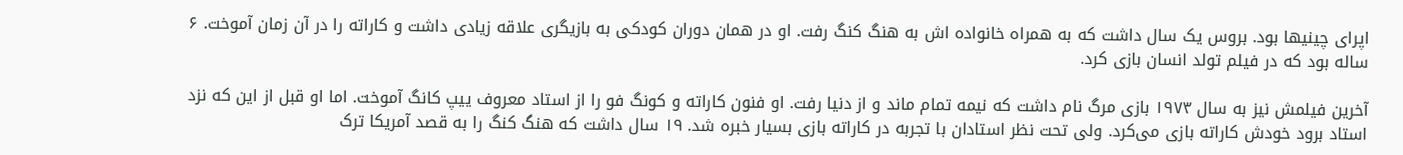اپرای چینیها بود. بروس یک سال داشت که به همراه خانواده اش به هنگ کنگ رفت. او در همان دوران کودکی به بازیگری علاقه زیادی داشت و کاراته را در آن زمان آموخت. ۶ ساله بود که در فیلم تولد انسان بازی کرد.

آخرین فیلمش نیز به سال ۱۹۷۳ بازی مرگ نام داشت که نیمه تمام ماند و از دنیا رفت. او فنون کاراته و کونگ فو را از استاد معروف ییپ کانگ آموخت. اما او قبل از این که نزد استاد برود خودش کاراته بازی می‌کرد. ولی تحت نظر استادان با تجربه در کاراته بازی بسیار خبره شد. ۱۹ سال داشت که هنگ کنگ را به قصد آمریکا ترک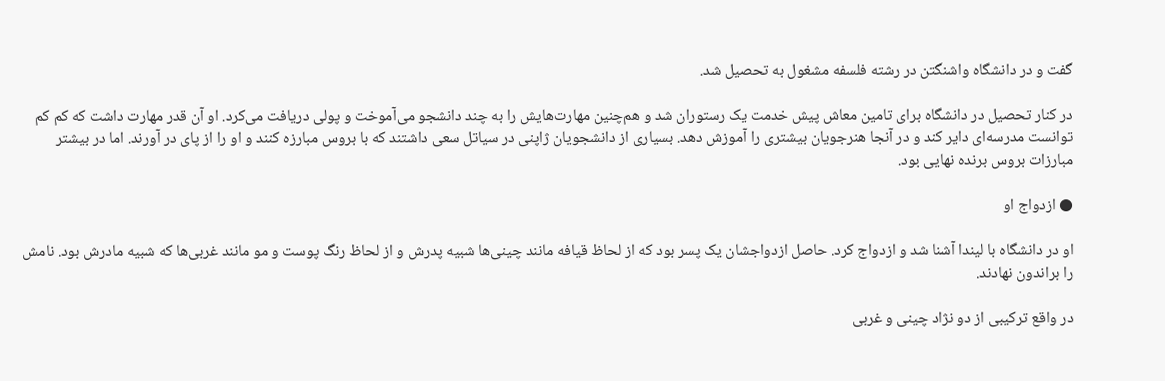گفت و در دانشگاه واشنگتن در رشته فلسفه مشغول به تحصیل شد.

در کنار تحصیل در دانشگاه برای تامین معاش پیش خدمت یک رستوران شد و هم‌چنین مهارت‌هایش را به چند دانشجو می‌آموخت و پولی دریافت می‌کرد. او آن قدر مهارت داشت که کم کم توانست مدرسه‌ای دایر کند و در آنجا هنرجویان بیشتری را آموزش دهد. بسیاری از دانشجویان ژاپنی در سیاتل سعی داشتند که با بروس مبارزه کنند و او را از پای در آورند. اما در بیشتر مبارزات بروس برنده نهایی بود.

● ازدواج او

او در دانشگاه با لیندا آشنا شد و ازدواج کرد. حاصل ازدواجشان یک پسر بود که از لحاظ قیافه مانند چینی‌ها شبیه پدرش و از لحاظ رنگ پوست و مو مانند غربی‌ها که شبیه مادرش بود. نامش را براندون نهادند.

در واقع ترکیبی از دو نژاد چینی و غربی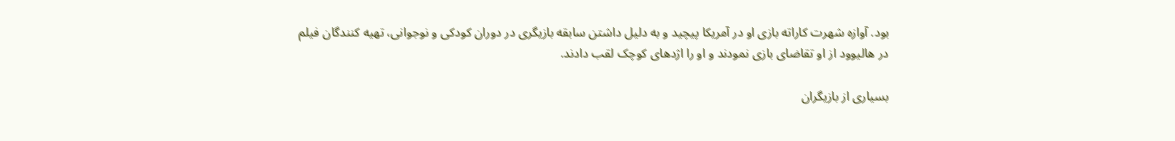بود. آوازه شهرت کاراته بازی او در آمریکا پیچید و به دلیل داشتن سابقه بازیگری در دوران کودکی و نوجوانی، تهیه کنندگان فیلم در ‌هالیوود از او تقاضای بازی نمودند و او را اژدهای کوچک لقب دادند.

بسیاری از بازیگران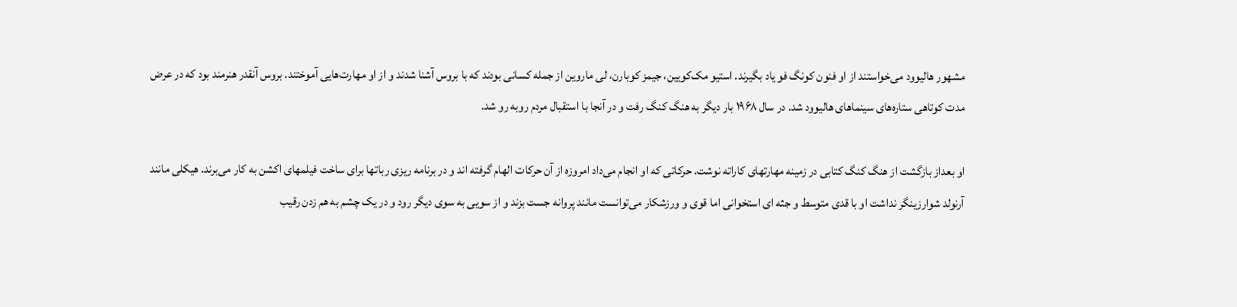مشهور ‌هالیوود می‌خواستند از او فنون کونگ فو یاد بگیرند. استیو مک‌کویین، جیمز کوبارن، لی ماروین از جمله کسانی بودند که با بروس آشنا شدند و از او مهارت‌هایی آموختند. بروس آنقدر هنرمند بود که در عرض مدت کوتاهی ستاره‌های سینماهای ‌هالیوود شد. در سال ۱۹۶۸ بار دیگر به هنگ کنگ رفت و در آنجا با استقبال مردم روبه رو شد.

او بعداز بازگشت از هنگ کنگ کتابی در زمینه مهارتهای کاراته نوشت. حرکاتی که او انجام می‌داد امروزه از آن حرکات الهام گرفته اند و در برنامه ریزی رباتها برای ساخت فیلمهای اکشن به کار می‌برند. هیکلی مانند آرنولد شوارزینگر نداشت او با قدی متوسط و جثه ای استخوانی اما قوی و ورزشکار می‌توانست مانند پروانه جست بزند و از سویی به سوی دیگر رود و در یک چشم به هم زدن رقیب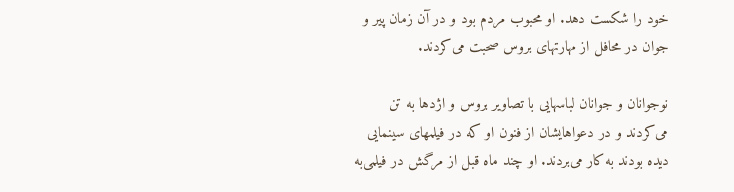خود را شکست دهد. او محبوب مردم بود و در آن زمان پیر و جوان در محافل از مهارتهای بروس صحبت می‌کردند.

نوجوانان و جوانان لباسهایی با تصاویر بروس و اژدها به تن می‌کردند و در دعواهایشان از فنون او که در فیلمهای سینمایی دیده بودند به کار می‌بردند. او چند ماه قبل از مرگش در فیلمی‌به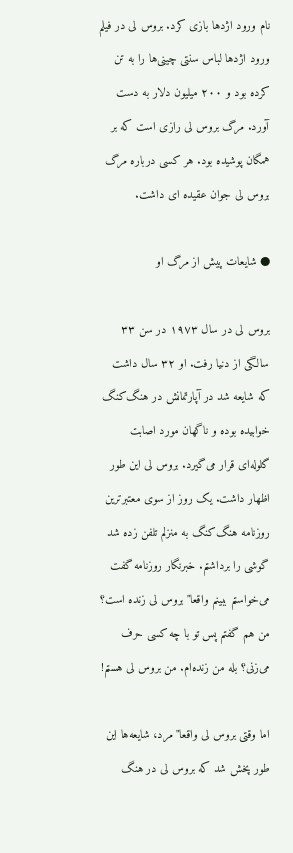نام ورود اژدها بازی کرد. بروس لی در فیلم ورود اژدها لباس سنتی چینی‌ها را به تن کرده بود و ۲۰۰ میلیون دلار به دست آورد. مرگ بروس لی رازی است که بر همگان پوشیده بود. هر کسی درباره مرگ بروس لی جوان عقیده ای داشت.

● شایعات پیش از مرگ او

بروس لی در سال ۱۹۷۳ در سن ۳۳ سالگی از دنیا رفت. او ۳۲ سال داشت که شایعه شد در آپارتمانش در هنگ‌کنگ خوابیده بود‌ه و ناگهان مورد اصابت گلوله‌ای قرار می‌گیرد. بروس لی این طور اظهار داشت. یک روز از سوی معتبرترین روزنامه هنگ‌کنگ به منزلم تلفن زده شد گوشی را برداشتم. خبرنگار روزنامه گفت می‌خواستم ببینم واقعا" بروس لی زنده است؟ من هم گفتم پس تو با چه کسی حرف می‌زنی؟ بله من زنده‌ام. من بروس لی هستم!

اما وقتی بروس لی واقعا" مرد، شایعه‌ها این طور پخش شد که بروس لی در هنگ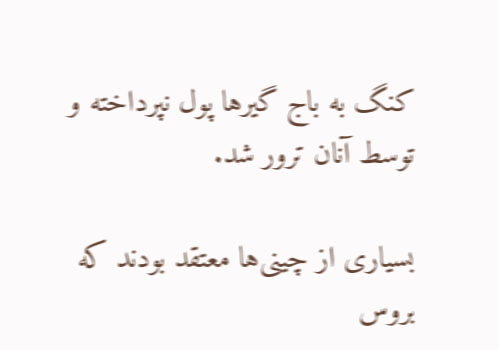کنگ به باج گیرها پول نپرداخته و توسط آنان ترور شد.

بسیاری از چینی‌ها معتقد بودند که بروس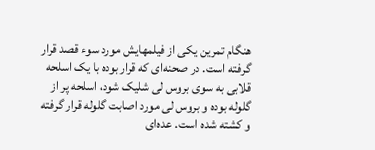هنگام تمرین یکی از فیلمهایش مورد سوء قصد قرار گرفته است. در صحنه‌ای که قرار بوده با یک اسلحه قلابی به سوی بروس لی شلیک شود، اسلحه پر از گلوله بوده و بروس لی مورد اصابت گلوله قرار گرفته و کشته شده است. عده‌ای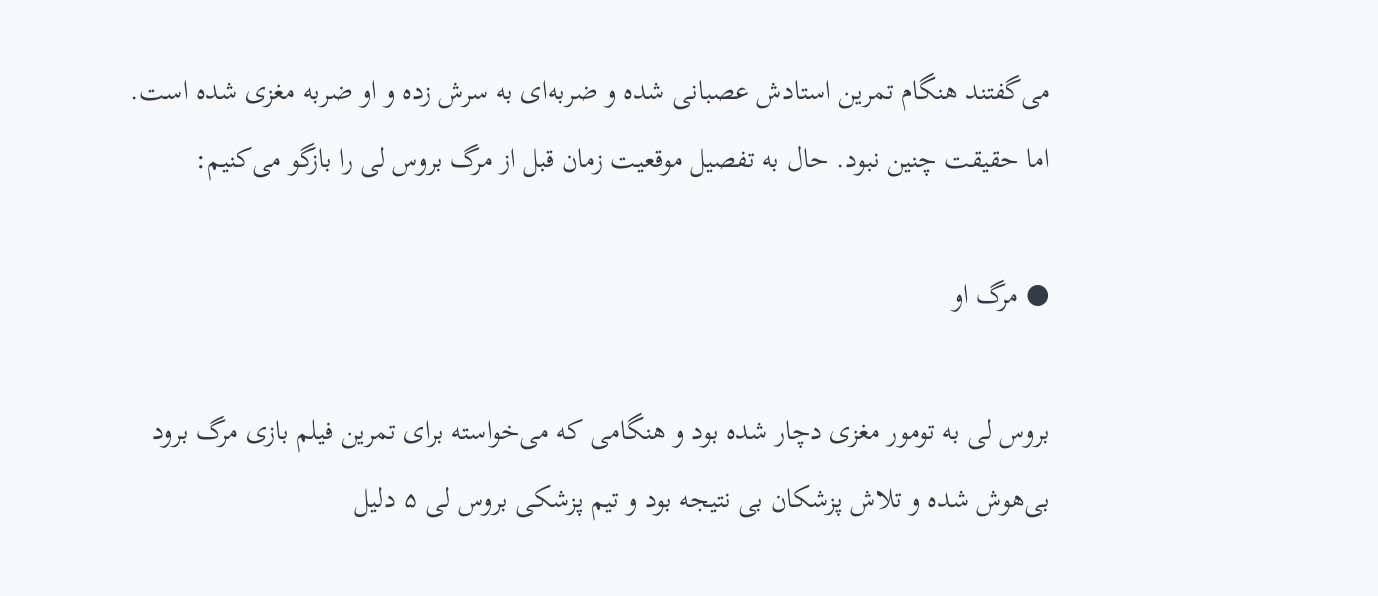می‌گفتند هنگام تمرین استادش عصبانی شده و ضربه‌ای به سرش زده و او ضربه مغزی شده است. اما حقیقت چنین نبود. حال به تفصیل موقعیت زمان قبل از مرگ بروس لی را بازگو می‌کنیم:

● مرگ او

بروس لی به تومور مغزی دچار شده بود و هنگامی‌ که می‌خواسته برای تمرین فیلم بازی مرگ برود بی‌هوش شده و تلاش پزشکان بی نتیجه بود و تیم پزشکی بروس لی ۵ دلیل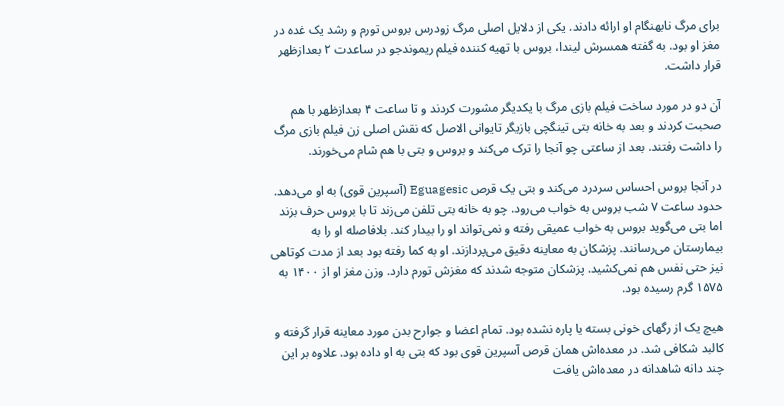برای مرگ نابهنگام او ارائه دادند. یکی از دلایل اصلی مرگ زودرس بروس تورم و رشد یک غده در مغز او بود. به گفته همسرش لیندا، بروس با تهیه کننده فیلم ریموندجو در ساعدت ۲ بعدازظهر قرار داشت.

آن دو در مورد ساخت فیلم بازی مرگ با یکدیگر مشورت کردند و تا ساعت ۴ بعدازظهر با هم صحبت کردند و بعد به خانه بتی تینگچی بازیگر تایوانی الاصل که نقش اصلی زن فیلم بازی مرگ را داشت رفتند. بعد از ساعتی چو آنجا را ترک می‌کند و بروس و بتی با هم شام می‌خورند.

در آنجا بروس احساس سردرد می‌کند و بتی یک قرص Eguagesic (آسپرین قوی) به او می‌دهد. حدود ساعت ۷ شب بروس به خواب می‌رود. چو به خانه بتی تلفن می‌زند تا با بروس حرف بزند اما بتی می‌گوید بروس به خواب عمیقی رفته و نمی‌تواند او را بیدار کند. بلافاصله او را به بیمارستان می‌رسانند. پزشکان به معاینه دقیق می‌پردازند. او به کما رفته بود بعد از مدت کوتاهی نیز حتی نفس هم نمی‌کشید. پزشکان متوجه شدند که مغزش تورم دارد. وزن مغز او از ۱۴۰۰ به ۱۵۷۵ گرم رسیده بود.

هیچ یک از رگهای خونی بسته یا پاره نشده بود. تمام اعضا و جوارح بدن مورد معاینه قرار گرفته و کالبد شکافی شد. در معده‌اش همان قرص آسپرین قوی بود که بتی به او داده بود. علاوه بر این چند دانه شاهدانه در معده‌اش یافت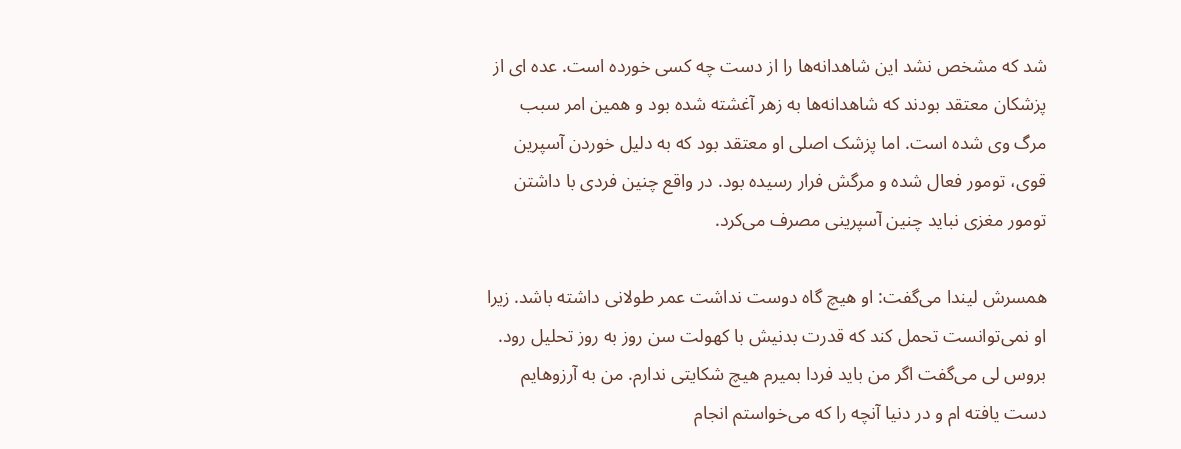شد که مشخص نشد این شاهدانه‌ها را از دست چه کسی خورده است. عده ای از پزشکان معتقد بودند که شاهدانه‌ها به زهر آغشته شده بود و همین امر سبب مرگ وی شده است. اما پزشک اصلی او معتقد بود که به دلیل خوردن آسپرین قوی، تومور فعال شده و مرگش فرار رسیده بود. در واقع چنین فردی با داشتن تومور مغزی نباید چنین آسپرینی مصرف می‌کرد.

همسرش لیندا می‌گفت: او هیچ گاه دوست نداشت عمر طولانی داشته باشد. زیرا او نمی‌توانست تحمل کند که قدرت بدنیش با کهولت سن روز به روز تحلیل رود. بروس لی می‌گفت اگر من باید فردا بمیرم هیچ شکایتی ندارم. من به آرزوهایم دست یافته ام و در دنیا آنچه را که می‌خواستم انجام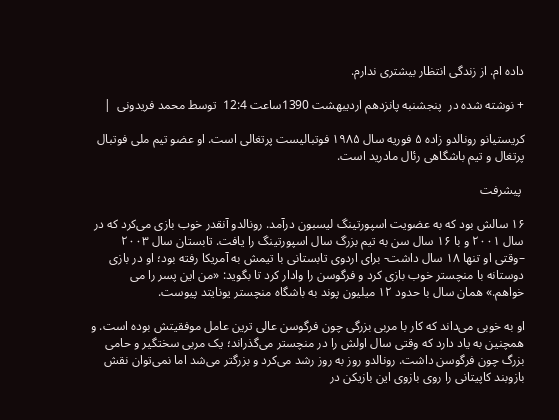داده ام. از زندگی انتظار بیشتری ندارم.

+ نوشته شده در  پنجشنبه پانزدهم اردیبهشت 1390ساعت 12:4  توسط محمد فریدونی  |

کریستیانو رونالدو زاده ۵ فوریه سال ۱۹۸۵ فوتبالیست پرتغالی است. او عضو تیم ملی فوتبال پرتغال و تیم باشگاهی رئال مادرید است.

 پیشرفت

۱۶ سالش بود که به عضویت اسپورتینگ لیسبون درآمد. رونالدو آنقدر خوب بازی می‌کرد که در سال ۲۰۰۱ و با ۱۶ سال سن به تیم بزرگ سال اسپورتینگ را یافت. تابستان سال ۲۰۰۳ –وقتی او تنها ۱۸ سال داشت- برای اردوی تابستانی با تیمش به آمریکا رفته بود؛ او در بازی دوستانه با منچستر خوب بازی کرد و فرگوسن را وادار کرد تا بگوید: «من این پسر را می خواهم.» همان سال با حدود ۱۲ میلیون پوند به باشگاه منچستر یونایتد پیوست.

او به خوبی می‌داند که کار با مربی بزرگی چون فرگوسن عالی ترین عامل موفقیتش بوده است. و همچنین به یاد دارد که وقتی سال اولش را در منچستر می‌گذراند؛ یک مربی سختگیر و حامی بزرگ چون فرگوسن داشت. رونالدو روز به روز رشد می‌کرد و بزرگتر می‌شد اما نمی‌توان نقش بازوبند کاپیتانی را روی بازوی این بازیکن در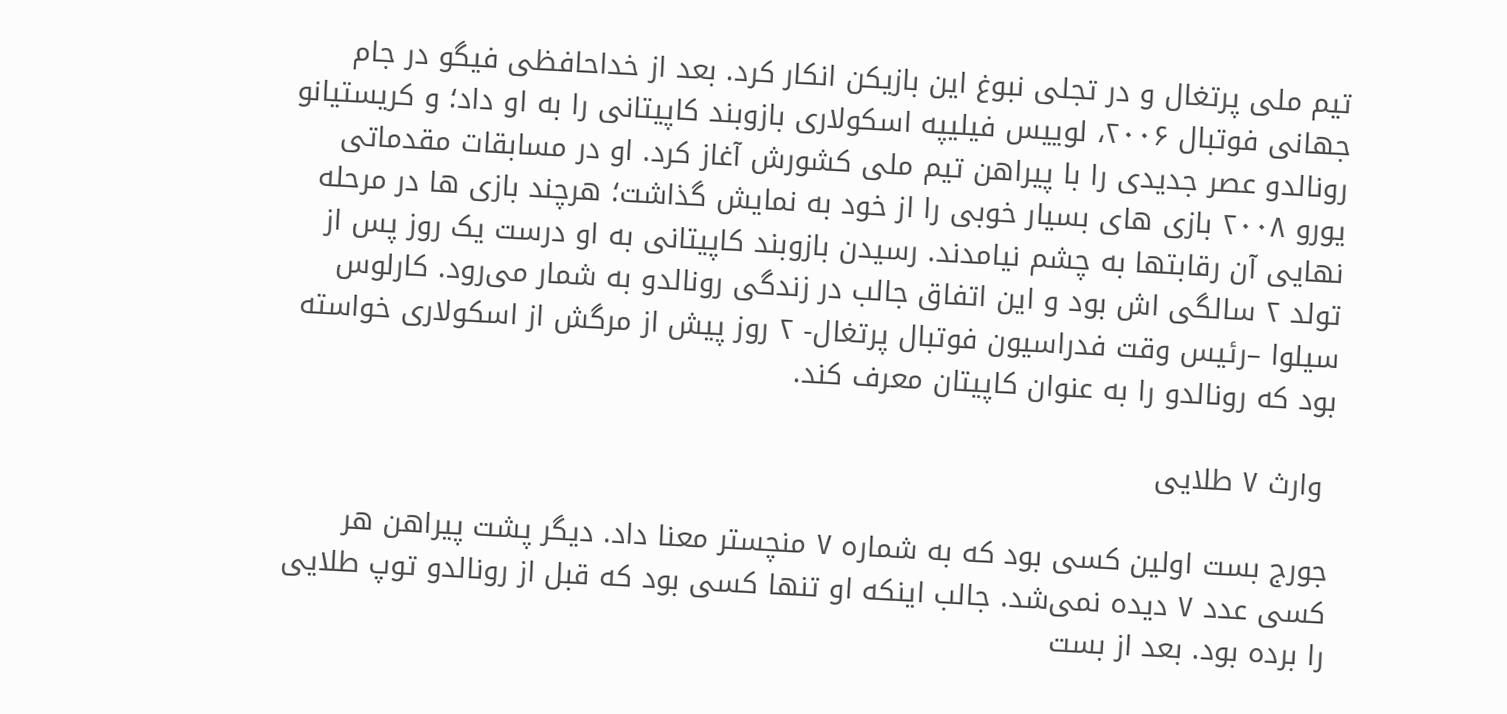تیم ملی پرتغال و در تجلی نبوغ این بازیکن انکار کرد. بعد از خداحافظی فیگو در جام جهانی فوتبال ۲۰۰۶، لوییس فیلیپه اسکولاری بازوبند کاپیتانی را به او داد؛ و کریستیانو رونالدو عصر جدیدی را با پیراهن تیم ملی کشورش آغاز کرد. او در مسابقات مقدماتی یورو ۲۰۰۸ بازی های بسیار خوبی را از خود به نمایش گذاشت؛ هرچند بازی ها در مرحله نهایی آن رقابتها به چشم نیامدند. رسیدن بازوبند کاپیتانی به او درست یک روز پس از تولد ۲ سالگی اش بود و این اتفاق جالب در زندگی رونالدو به شمار می‌رود. کارلوس سیلوا –رئیس وقت فدراسیون فوتبال پرتغال- ۲ روز پیش از مرگش از اسکولاری خواسته بود که رونالدو را به عنوان کاپیتان معرف کند.

 وارث ۷ طلایی

جورج بست اولین کسی بود که به شماره ۷ منچستر معنا داد. دیگر پشت پیراهن هر کسی عدد ۷ دیده نمی‌شد. جالب اینکه او تنها کسی بود که قبل از رونالدو توپ طلایی را برده بود. بعد از بست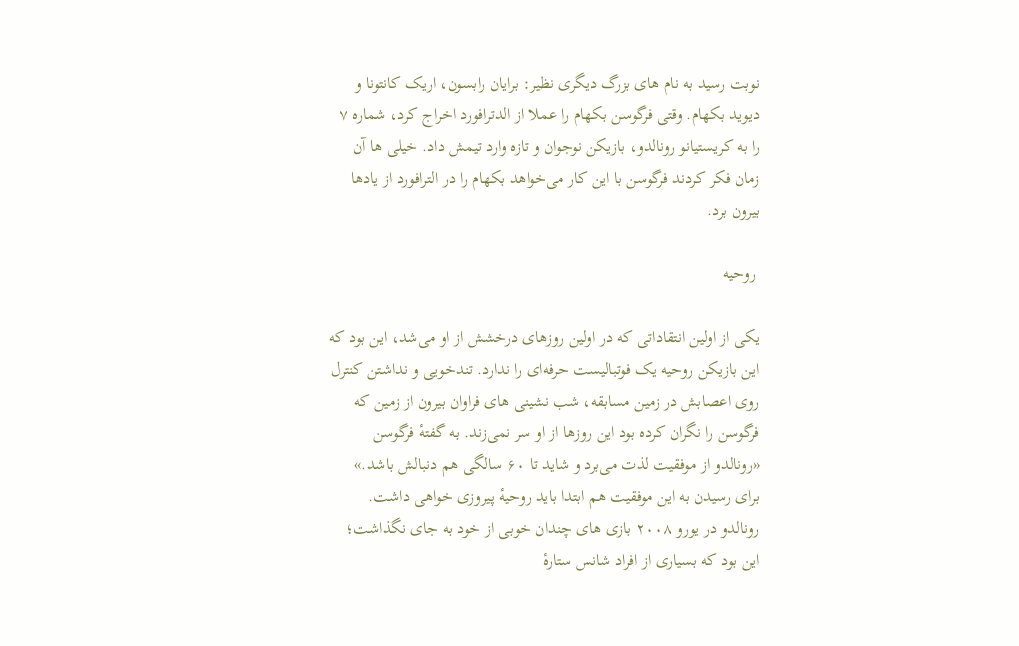نوبت رسید به نام های بزرگ دیگری نظیر: برایان رابسون، اریک کانتونا و دیوید بکهام. وقتی فرگوسن بکهام را عملا از الدترافورد اخراج کرد، شماره ۷ را به کریستیانو رونالدو، بازیکن نوجوان و تازه وارد تیمش داد. خیلی ها آن زمان فکر کردند فرگوسن با این کار می‌خواهد بکهام را در الترافورد از یادها بیرون برد.

 روحیه

یکی از اولین انتقاداتی که در اولین روزهای درخشش از او می‌شد، این بود که این بازیکن روحیه یک فوتبالیست حرفه‌ای را ندارد. تندخویی و نداشتن کنترل روی اعصابش در زمین مسابقه، شب نشینی های فراوان بیرون از زمین که فرگوسن را نگران کرده بود این روزها از او سر نمی‌زند. به گفتهٔ فرگوسن «رونالدو از موفقیت لذت می‌برد و شاید تا ۶۰ سالگی هم دنبالش باشد.» برای رسیدن به این موفقیت هم ابتدا باید روحیهٔ پیروزی خواهی داشت. رونالدو در یورو ۲۰۰۸ بازی های چندان خوبی از خود به جای نگذاشت؛ این بود که بسیاری از افراد شانس ستارهٔ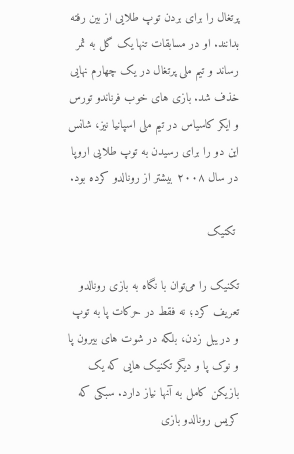پرتغال را برای بردن توپ طلایی از بین رفته بدانند. او در مسابقات تنها یک گل به ثمر رساند و تیم ملی پرتغال در یک چهارم نهایی خذف شد. بازی های خوب فرناندو تورس و ایکر کاسیاس در تیم ملی اسپانیا نیز، شانس این دو را برای رسیدن به توپ طلایی اروپا در سال ۲۰۰۸ بیشتر از رونالدو کرده بود.

 تکنیک

تکنیک را می‌توان با نگاه به بازی رونالدو تعریف کرد؛ نه فقط در حرکات پا به توپ و دریبل زدن، بلکه در شوت های بیرون پا و نوک پا و دیگر تکنیک هایی که یک بازیکن کامل به آنها نیاز دارد. سبکی که کریس رونالدو بازی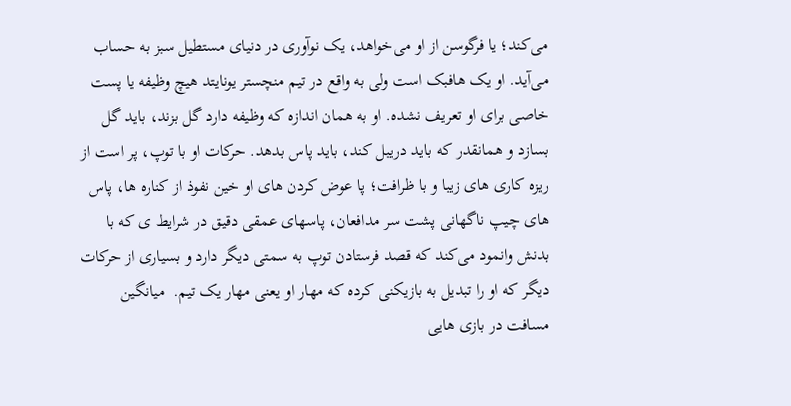می‌کند؛ یا فرگوسن از او می‌خواهد، یک نوآوری در دنیای مستطیل سبز به حساب می‌آید. او یک هافبک است ولی به واقع در تیم منچستر یونایتد هیچ وظیفه یا پست خاصی برای او تعریف نشده. او به همان اندازه که وظیفه دارد گل بزند، باید گل بسازد و همانقدر که باید دریبل کند، باید پاس بدهد. حرکات او با توپ، پر است از ریزه کاری های زیبا و با ظرافت؛ پا عوض کردن های او خین نفوذ از کناره ها، پاس های چیپ ناگهانی پشت سر مدافعان، پاسهای عمقی دقیق در شرایط ی که با بدنش وانمود می‌کند که قصد فرستادن توپ به سمتی دیگر دارد و بسیاری از حرکات دیگر که او را تبدیل به بازیکنی کرده که مهار او یعنی مهار یک تیم.  میانگین مسافت در بازی هایی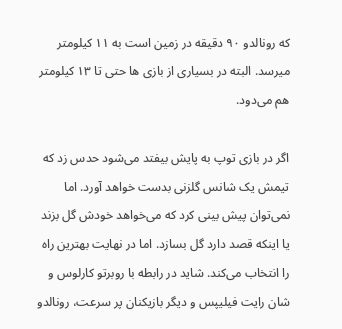که رونالدو ۹۰ دقیقه در زمین است به ۱۱ کیلومتر میرسد. البته در بسیاری از بازی ها حتی تا ۱۳ کیلومتر هم می‌دود.

اگر در بازی توپ به پایش بیفتد می‌شود حدس زد که تیمش یک شانس گلزنی بدست خواهد آورد. اما نمی‌توان پیش بینی کرد که می‌خواهد خودش گل بزند یا اینکه قصد دارد گل بسازد. اما در نهایت بهترین راه را انتخاب می‌کند. شاید در رابطه با روبرتو کارلوس و شان رایت فیلیپس و دیگر بازیکنان پر سرعت، رونالدو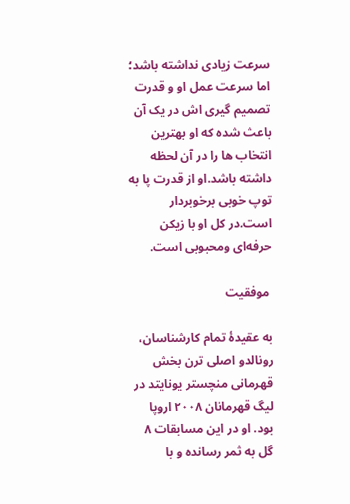سرعت زیادی نداشته باشد؛ اما سرعت عمل او و قدرت تصمیم گیری اش در یک آن باعث شده که او بهترین انتخاب ها را در آن لحظه داشته باشد.او از قدرت پا به توپ خوبی برخوبردار است.در کل او با زیکن حرفه‌ای ومحبوبی است.

 موفقیت

به عقیدهٔ تمام کارشناسان، رونالدو اصلی ترن بخش قهرمانی منچستر یونایتد در لیگ قهرمانان ۲۰۰۸ اروپا بود. او در این مسابقات ۸ گل به ثمر رسانده و با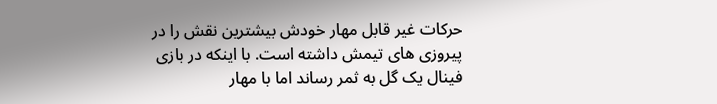حرکات غیر قابل مهار خودش بیشترین نقش را در پیروزی های تیمش داشته است. با اینکه در بازی فینال یک گل به ثمر رساند اما با مهار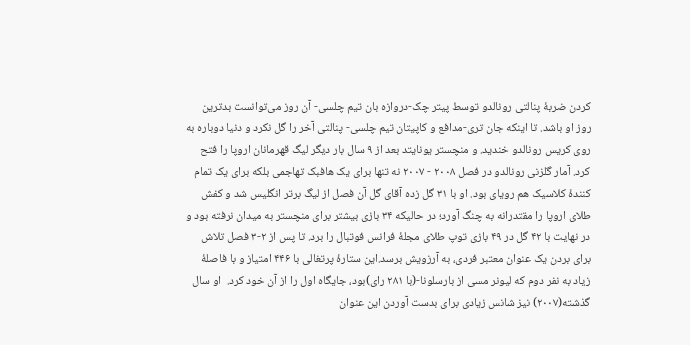کردن ضربهٔ پنالتی رونالدو توسط پیتر چک-دروازه بان تیم چلسی- آن روز می‌توانست بدترین روز او باشد. تا اینکه جان تری-مدافع و کاپیتان تیم چلسی- پنالتی آخر را گل نکرد و دنیا دوباره به روی کریس رونالدو خندید. و منچستر یونایتد بعد از ۹ سال بار دیگر لیگ قهرمانان اروپا را فتح کرد. آمار گلزنی رونالدو در فصل ۲۰۰۸ - ۲۰۰۷ نه تنها برای یک هافبک تهاجمی بلکه برای یک تمام کنندهٔ کلاسیک هم رویای بود. او با ۳۱ گل زده آقای گل آن فصل از لیگ برتر انگلیس شد و کفش طلای اروپا را مقتدرانه به چنگ آورد؛ در حالیکه ۳۴ بازی بیشتر برای منچستر به میدان نرفته بود و در نهایت با ۴۲ گل در ۴۹ بازی توپ طلای مجلهٔ فرانس فوتبال را برد. تا پس از ۲-۳ فصل تلاش برای بردن یک عنوان معتبر فردی، به آرزویش برسد.این ستارهٔ پرتغالی با ۴۴۶ امتیاز و با فاصلهٔ زیاد به نفر دوم که لیونر مسی از بارسلونا-(با ۲۸۱ رای)بود، جایگاه اول را از آن خود کرد.  او سال گذشته(۲۰۰۷) نیز شانس زیادی برای بدست آوردن این عنوان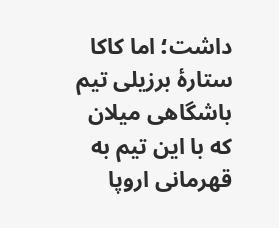داشت؛ اما کاکا ستارهٔ برزیلی تیم باشگاهی میلان که با این تیم به قهرمانی اروپا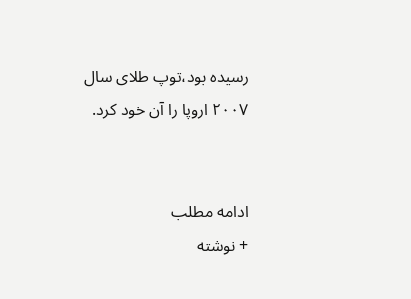رسیده بود،توپ طلای سال ۲۰۰۷ اروپا را آن خود کرد.


ادامه مطلب
+ نوشته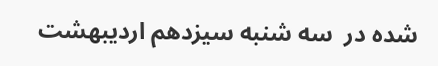شده در  سه شنبه سیزدهم اردیبهشت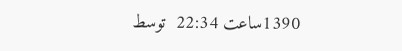1390ساعت 22:34  توسط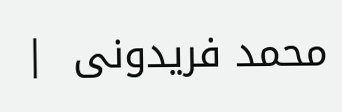محمد فریدونی  |